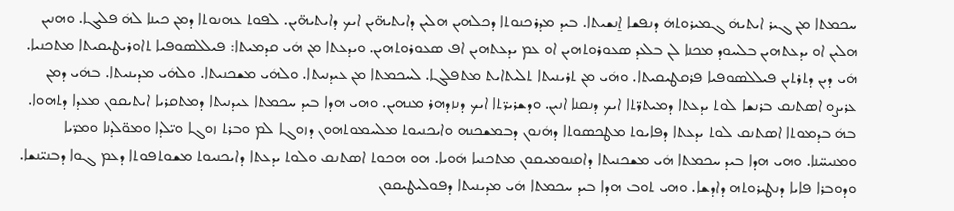ܚܟܡܬܐ ܡܢ ܓܝܪ ܐܝܬܝܗܿ ܓܡܝܪܘܬܗܿ ܕܢܦܫܐ ܐ̱ܢܫܝܬܐ. ܒܝܕ ܡܕܪܟܢܘܬܐ ܕܟܠܗܝܢ ܗܠܝܢ ܕܐܝܬܝܗ̈ܝܢ ܐܝܟ ܕܐܝܬܝܗ̈ܝܢ. ܠܦܘܬ ܥܗܢܘܬܐ ܕܡܢ ܟܝܢܐ ܠܗܿ ܦܠܝܓܐ. ܘܗܢܝܢ ܗܠܝܢ ܐܘ ܝܕܥܬܗܝܢ ܒܠܚܘܕ ܡܟܢܐ ܠܢ ܒܠܥܕ ܣܥܘܪܘܬܗܝܢ ܐܘ ܥܡ ܝܕܥܬܗܝܢ ܐܦ ܣܥܘܪܘܬܗܝܢ. ܘܝܕܥܬܐ ܡܢ ܗܿܝ ܩܕܡܝܬܐ: ܦܝܠܠܣܘܦܝܐ ܬܐܘܪܝܛܝܩܝܬܐ ܡܬܟܢܝܐ. ܗܿܝ ܕܝܢ ܕܬܪܬܝܢ ܦܝܠܠܣܘܦܝܐ ܦܪܩܛܝܩܝܬܐ. ܘܗܿܝ ܡܢ ܬܪܝܢܝܬܐ ܬܠܝܬܐܝܬ ܡܬܦܠܓܐ. ܠܚܟܡܬܐ ܡܢ ܥܝܕܢܝܬܐ. ܘܠܗܿܝ ܡܫܟܢܝܬܐ. ܘܠܗܿܝ ܡܕܝܢܝܬܐ. ܒܗܿܝ ܕܡܢ ܥܪܝܨܘ ܐܣܬܢܩ ܒܪܢܫܐ ܠܘܬ ܝܕܥܬܐ ܕܡܝܬܪ̈ܬܐ ܐܝܟ ܕܢܩܢܐ ܐܢܝܢ. ܘܕܫܪܝܪ̈ܬܐ ܐܝܟ ܕܢܙܕܗܪ ܡܢܗܝܢ. ܘܗܝ ܗܕܐ ܒܝܕ ܚܟܡܬܐ ܥܝܕܢܝܬܐ ܕܡܬܩܪܝܐ ܐܝܬܝܩܘܢ ܡܥܕܐ ܕܬܗܘܐ. ܒܗܿ ܒܕܡܘܬܐ ܐܣܬܢܩ ܠܘܬ ܝܕܥܬܐ ܕܦܐܝܘܬ ܡܛܟܣܘܬܐ ܕܗܿܢܘܢ ܕܒܡܫܟܢܗ ܘܐܝܟܢܝܘܬ ܡܠܚܡܘܬܗܘܢ ܕܙܘܓܐ ܠܡ ܘܒܪܬ ܙܘܓܐ ܘܝ̈ܠܕܐ ܘܡܘ̈ܠܕܢܐ ܘܡܪ̈ܝܐ ܘܡܢܝܚ̈ܢܐ. ܘܗܝ ܗܕܐ ܒܝܕ ܚܟܡܬܐ ܗܿܝ ܡܫܟܢܝܬܐ ܕܐܩܢܘܡܝܩܘܢ ܡܬܟܢܝܐ ܗܿܘܝܐ. ܗܘ ܗܟܘܬ ܐܣܬܢܩ ܘܠܘܬ ܝܕܥܬܐ ܕܐܝܟܢܝܘܬ ܡܫܘܬܦܘܬܐ ܕܥܡ ܓܘܐ ܕܒܢܝ̈ܢܫܐ. ܘܕܘܒܪܐ ܦܐܝܐ ܕܢܛܝܪܘܬܗ ܕܐܕܫܐ. ܘܗܝ ܬܘܒ ܗܕܐ ܒܝܕ ܚܟܡܬܐ ܗܿܝ ܡܕܝܢܝܬܐ ܕܦܘܠܝܛܝܩܘܢ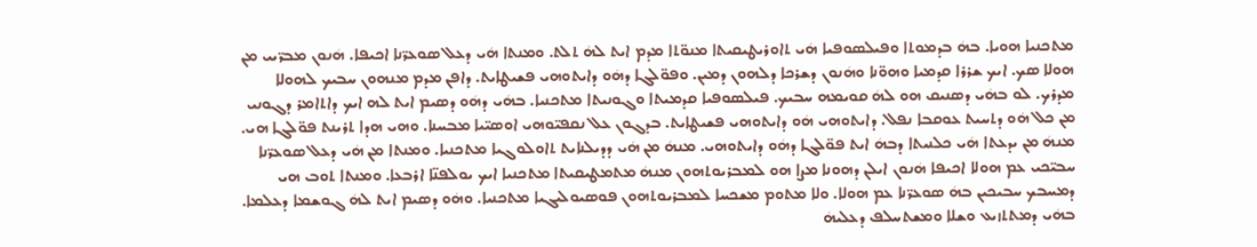ܡܬܟܢܝܐ ܗܘܝܐ. ܒܗܿ ܒܕܡܘܬܐ ܘܦܝܠܣܘܦܝܐ ܗܿܝ ܬܐܘܪܝܛܝܩܝܬܐ ܡܢܘ̈ܬܐ ܡܕܡ ܐܝܬ ܠܗܿ ܬܠܬ. ܘܡܢܬܐ ܗܿܝ ܕܥܠ ܣܘܥܪ̈ܢܐ ܐܟܝܦܐ. ܗܿܢܘܢ ܡܒܪ̈ܝܝ ܡܢ ܗܘܠܐ ܣܟ. ܐܝܟ ܫܪܪܐ ܩܕܡܝܐ ܘܗܘ̈ܢܐ ܘܗܿܢܘܢ ܕܫܪܟܐ ܕܠܗܘܢ ܕܡܝܢ. ܘܦܘ̈ܠܓܐ ܕܗܿܘ ܕܐܝܬܘܗܝ ܦܫܝܛܐܝܬ. ܕܐܦܢ ܡܕܡ ܡܢܗܘܢ ܚܒܝܟ ܠܗܘܠܐ ܡܕܪܟ. ܠܘ ܒܗܿܝ ܕܣܢܝܩ ܗܘ ܠܗܿ ܩܘܝܡܗ ܚܒܝܟ. ܦܝܠܣܘܦܝܐ ܩܕܡܝܬܐ ܘܓܘܢܝܬܐ ܡܬܟܢܝܐ. ܒܗܿܝ ܕܗܿܘ ܕܣܝܡ ܐܝܬ ܠܗ ܐܝܟ ܕܐܬܐܡܪ ܕܓܘܢܝ ܡܢ ܟܠ ܗܿܘ ܕܬܚܝܬ ܥܘܩܒܐ ܢܦܠ. ܕܐܝܬܘܗܝ ܗܿܘ ܕܐܝܬܘܗܝ ܦܫܝܛܐܝܬ. ܒܕܓܘܢ ܥܠ ܢܩܦܝ̈ܘܗܝ ܐܘܣܝ̈ܝܐ ܡܒܚܢܐ. ܘܗܝ ܗܕܐ ܬܪܝܢܬ ܦܘ̈ܠܓܐ ܗܝ. ܡܢܗܿ ܡܢ ܝܕܥܬܐ ܗܿܝ ܟܠܢܝܬܐ ܕܒܗܿ ܐܝܬ ܦܘ̈ܠܓܐ ܕܗܿܘ ܕܐܝܬܘܗܝ. ܡܢܗܿ ܡܢ ܗܿܝ ܕܕܝܠܢܐܝܬ ܬܐܘܠܘܓܝܐ ܡܬܟܢܝܐ. ܘܡܢܬܐ ܡܢ ܗܿܝ ܕܥܠ ܣܘܥܪ̈ܢܐ ܚܒܝ̈ܟܝ ܥܡ ܗܘܠܐ ܐܟܝܦܐ ܗܿܢܘܢ ܐܝܠܢ ܕܗܘܢܐ ܡܨܐ ܗܘ ܠܡܒܪܝܘܬܗܘܢ ܡܢܗܿ ܡܬܡܛܝܩܝܬܐ ܡܬܟܢܝܐ ܐܝܟ ܝܘܠܦܢ̈ܐ ܐܪܒܥܐ. ܘܡܢܬܐ ܬܘܒ ܗܝ ܕܡܚܒܟ ܚܒܝܟܝܢ ܒܗܿ ܣܘܥܪ̈ܢܐ ܥܡ ܗܘܠܐ. ܘܠܐ ܡܬܘܡ ܡܫܟܚܐ ܠܡܒܪܝܘܬܗܘܢ ܦܘܣܝܘܠܝܓܝܐ ܡܬܟܢܝܐ. ܘܗܿܘ ܕܣܝܡ ܐܝܬ ܠܗܿ ܓܘܫܡܐ ܕܥܠܡܐ. ܒܗܿܝ ܕܡܬܬܙܝܥ ܘܫܠܐ ܘܡܫܬܚܠܦ ܕܥܠܝܗܿ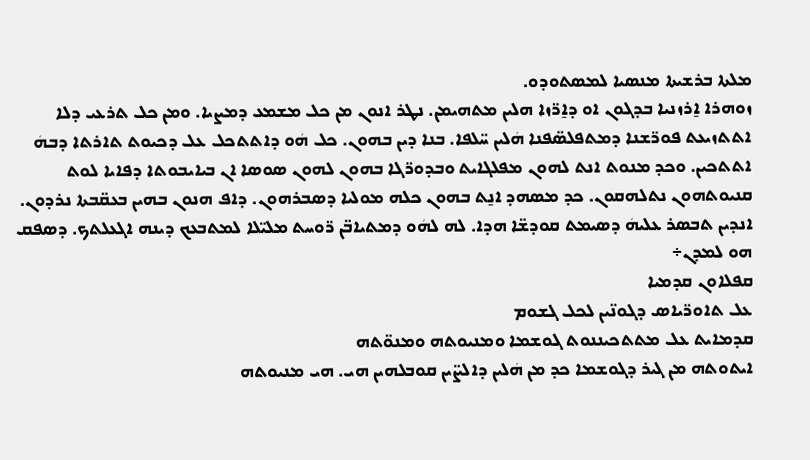ܡܠܬܐ ܒܪܫܝܬܐ ܡܢܣܝܐ ܠܡܣܬܘܕܘ.
ܙܘܗܪܐ ܐ̱ܪܙܢܝܐ ܒܕܓܘܢ ܐܘ ܕܐ̱ܪ̈ܙܐ ܗܠܝܢ ܡܬܗܝܡܢ. ܢܛܪ ܐܢܘܢ ܡܢ ܟܠ ܡܫܡܥ ܕܡܨܝܐ. ܘܡܢ ܟܠ ܬܪܥܝ ܕܠܐ ܐܬܬܙܝܥܬ ܦܘܪ̈ܫܢܐ ܕܡܬܦܠܣ̈ܦܢܐ ܗܿܠܝܢ ܚ̈ܠܦܐ. ܒܢܐ ܕܝܢ ܒܗܘܢ. ܟܠ ܗܿܘ ܕܐܬܬܟܠ ܥܠ ܕܟܝܘܬ ܬܐܪܬܐ ܕܒܗܿ ܐܬܬܟܝܢ. ܘܟܕ ܡܢܘܬ ܐܢܬ ܠܗܘܢ ܡܦܠܓܐܝܬ ܘܒܕܘܪ̈ܓܐ ܒܗܘܢ ܠܗܘܢ ܣܘܣܐ ܐܢ ܒܝܐܝܒܘܬܐ ܕܦܐܝܐ ܠܘܬ ܩܢܝܘܬܗܘܢ ܢܬܠܗܩܘܢ. ܟܕ ܡܣܗܕ ܐܢ̱ܬ ܒܗܘܢ ܟܠܗ ܡܘܠܝܐ ܕܣܒܪܗܘܢ. ܕܐܦ ܗܢܘܢ ܒܗܝܢ ܒܥܩ̈ܒܬܐ ܢܪܕܘܢ. ܐܢܕܝܢ ܬܒܣܪ ܥܠܝܗܿ ܕܣܝܡܬ ܩܘܕܫ̈ܐ ܗܕܐ. ܠܗ ܠܗܿܘ ܕܡܬܝܐܒ̈ܢ ܪ̈ܘܚܬ ܡܠܝ̈ܠܐ ܠܡܬܒܥܟ ܕܝܢܗ ܐܓܥܠܬܟ. ܕܣܦܩ ܗܘ ܠܡܕܢ÷
ܩܦܠܐܘܢ ܩܕܡܝܐ
ܥܠ ܬܐܘܪ̈ܝܐܣ ܕܓܘܢ̈ܝܢ ܠܟܠ ܓܫܘܡ
ܩܕܡܐܝܬ ܥܠ ܡܬܬܟܝܢܢܘܬ ܓܘܫܡܐ ܘܡܢܝܘܬܗ ܘܡܢܘ̈ܬܗ
ܐܝܬܘܬܗ ܡܢ ܓܝܪ ܕܓܘܫܡܐ ܟܕ ܡܢ ܗܿܠܝܢ ܕܐܠܨ̈ܝܢ ܩܘܒܠܗܝܢ ܗܝ. ܗܝ ܡܢܝܘܬܗ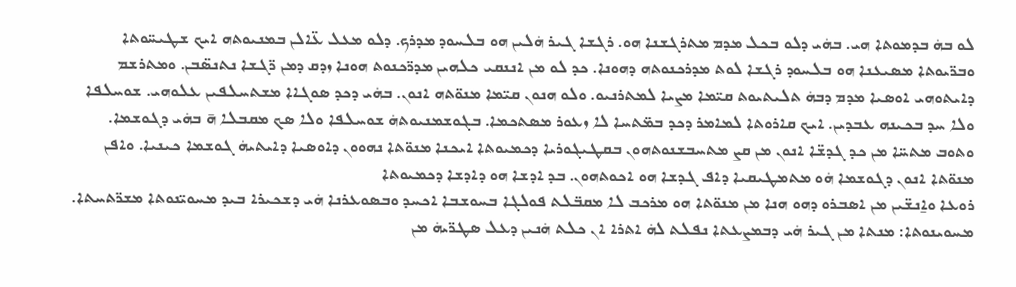ܠܘ ܒܗܿ ܒܕܡܘܬܐ ܗܝ. ܒܗܿܝ ܕܠܘ ܒܟܠ ܡܕܡ ܡܬܪܓܫܢܐ ܗܘ. ܪܓܫܐ ܓܝܪ ܗܿܠܝܢ ܗܘ ܒܠܚܘܕ ܡܕܪܟ. ܕܠܘ ܡܥܠ ܥ̈ܐܠܢ ܒܡܢܝܘܬܗ ܐܝܟ ܫܛܝܚ̈ܘܬܐ ܘܒܪ̈ܝܘܬܐ ܡܣܝܥܢܐ ܗܘ ܒܠܚܘܕ ܪܓܫܐ ܠܘܬ ܡܕܪܟܢܘܬܗ ܕܗܘܢܐ. ܟܕ ܠܘ ܡܢ ܐܢܢܩܝ ܟܠܗܝܢ ܡܕܪ̈ܟܢܘܬ ܗܘܢܐ ܙܕܩ ܕܡܢ ܪ̈ܓܫܐ ܢܬܢܣ̈ܒܢ. ܘܡܬܪܫܡ ܕܐܝܬܘܗܝ ܐܘܣܝܐ ܡܕܡ ܕܒܗܿ ܬܠܝܬܝܘܬ ܩܝ̈ܡܐ ܡܨܝܐ ܠܡܬܪܢܝܘ. ܘܠܘ ܗܢܘܢ ܩܝ̈ܡܐ ܡܢܘ̈ܬܗ ܐܢܘܢ. ܒܗܿܝ ܕܟܕ ܣܘܓܐܐ ܡܫܬܚܠܦܝܢ ܥܠܘܗܝ. ܫܘܚܠܦܐ ܘܠܐ ܚܕ ܒܟܝܢܗ ܥܒܕܝܢ. ܐܝܟ ܩܐܪܘܬܐ ܠܡܐܡܪ ܕܟܕ ܒܡ̈ܬܚܐ ܠܐ ܙܥܘܪ ܡܣܬܟܡܐ. ܒܓܘܫܡܢܝܘܬܗܿ ܫܘܚܠܦܐ ܘܠܐ ܣܟ ܡܩܒܠܐ ܗ̄ ܒܗܿܝ ܕܓܘܫܡܐ. ܘܬܘܒ ܡܬܚ̈ܐ ܡܢ ܟܕ ܓܕܫ̈ܐ ܐܢܘܢ ܡܢ ܩܨ ܡܬܚܒܫܢܘܬܗܘܢ ܒܩܛܝܓܘܪܝܐ ܕܟܡܝܘܬܐ ܐܝܟܢܐ ܡܢܘ̈ܬܐ ܢܗܘܘܢ ܕܐܘܣܝܐ ܕܐܝܬܝܗܿ ܓܘܫܡܐ ܟܝܢܝܐ. ܘܐܦܢ ܡܢܘ̈ܬܐ ܐܢܘܢ ܕܓܘܫܡܐ ܗܿܘ ܡܬܡܛܝܩܝܐ ܕܐܦ ܓܕܫܐ ܗܘ ܐܟܘܬܗܘܢ. ܒܕ ܐܕܫܐ ܗܘ ܕܐܕܫܐ ܕܟܡܝܘܬܐ
ܪܘܥܐ ܘܐ̱ܢܫ̈ܝܢ ܡܢ ܐܣܒܪܘ ܕܗܘ ܗܢܐ ܡܢ ܡܢܘ̈ܬܐ ܗܘ ܡܪܟܒ ܠܐ ܡܩܒ̈ܠܬ ܦܘܠܓܐ ܒܚܘܫܒܐ ܐܟܚܕ ܘܒܣܘܥܪܢܐ ܗܿܝ ܕܫܟܝܪܐ ܒܝܕ ܡܚܘܝ̈ܢܘܬܐ ܡܫܪ̈ܬܚܬܐ.
ܡܚܘܝܢܘܬܐ: ܡܢܬܐ ܡܢ ܓܝܪ ܗܿܝ ܕܒܡܨܥܬܐ ܢܦܠܬ ܠܗܿ ܐܬܪܐ ܐܢ ܟܠܬ ܗܿܢܝܢ ܕܥܠ ܣܛܪ̈ܝܗܿ ܡܢ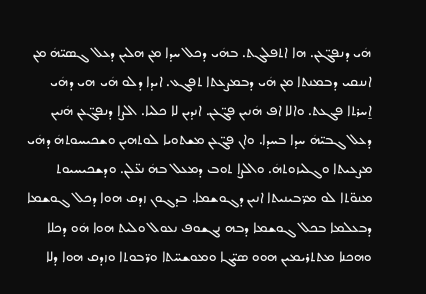ܗܿܝ ܕܢܦܓ̈ܥܢ. ܗܐ ܐܬܦܠܓܬ. ܒܗܿܝ ܕܟܠ ܚܕܐ ܡܢ ܗܠܝܢ ܕܥܠ ܓܣܝ̈ܗܿ ܡܢ ܐܢܢܩܝ ܕܒܡܢܬܐ ܡܢ ܗܿܝ ܕܒܡܨܥܬܐ ܬܦܓܥ. ܐܝܕܐ ܕܠܘ ܗܿܝ ܗܝ ܕܗܿܝ ܐ̱ܚܪܬܐ ܦܓܥܬ. ܘܐܠܐ ܐܦ ܗܿܢܝܢ ܦܓ̈ܥܢ. ܐܢܕܝܢ ܠܐ ܟܠܝܐ. ܐܠܨܐ ܕܢܦܓ̈ܥܢ ܗܿܢܝܢ ܕܥܠ ܓܒܝ̈ܗܿ ܚܕܐ ܒܚܕܐ. ܘܐܢ ܦܓ̈ܥܢ ܡܫܬܘܝܐ ܠܘܬܗܝܢ ܘܫܟܝܚܘܬܗܿ ܕܗܿܝ ܡܨܥܝܬܐ ܘܓܠܝܙܘܬܗܿ. ܘܐܠܨܐ ܬܘܒ ܕܡܥܠ ܒܗܿ ܢܥ̈ܠܢ. ܘܕܫܟܝܚܝܘܬ ܡܢܘ̈ܬܐ ܠܘ ܡܪ̈ܒܝܢܝܬܐ ܐܢܝܢ ܕܓܘܫܡܐ. ܒܕܓܘܢ ܙܕܩ ܗܘܐ ܕܟܠ ܓܘܫܡܐ ܕܒܥܠܡܐ ܒܟܠ ܓܘܫܡܐ ܕܒܗ ܢܓܫܘܦ ܢܥܘܠ ܘܠܝܬ ܗܘܐ ܗܿܘ ܕܟܠܐ ܘܗܟܢܐ ܡܬܬܪܝܡܝܢ ܗܘܘ ܣܝ̈ܓܐ ܘܡܘܫܚ̈ܬܐ ܘܪ̈ܒܘܬܐ ܘܙܕܩ ܗܘܐ ܕܠܐ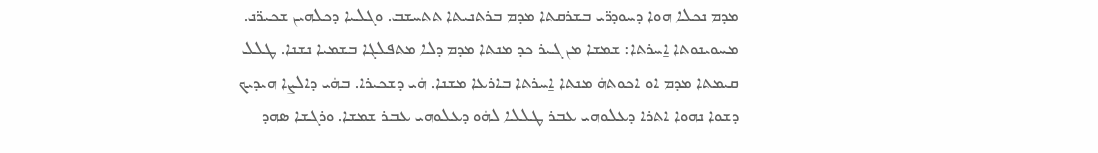ܡܕܡ ܢܟܠܐ ܗܘܐ ܕܚܘܕܪ̈ܝ ܒܫܪܩܬܐ ܡܕܡ ܒܪܬܢܝܬܐ ܬܬܚܫܒ. ܘܓܠܝܐ ܕܟܠܗܝܢ ܫܟܝܪ̈ܢ.
ܡܚܘܝܢܘܬܐ ܐ̱ܚܪܬܐ: ܫܡܫܐ ܡܢ ܓܝܪ ܟܕ ܡܢܬܐ ܡܕܡ ܕܠܐ ܡܬܦܠܓܐ ܒܫܡܝܐ ܢܫܢܐ. ܛܠܠ ܩܝܡܬܐ ܡܕܡ ܐܘ ܐܟܘܬܗܿ ܡܢܬܐ ܐ̱ܚܪܬܐ ܒܐܪܥܐ ܡܫܢܐ. ܗܿܝ ܕܫܟܝܪܐ. ܒܗܿܝ ܕܐܠܨܐ ܗܝܕܝܟ ܕܫܘܐ ܢܗܘܐ ܐܬܪܐ ܕܥܠܘܗܝ ܥܒܪ ܛܠܠܐ ܠܗܿܘ ܕܥܠܘܗܝ ܥܒܪ ܫܡܫܐ. ܘܪܓܫܐ ܣܗܕ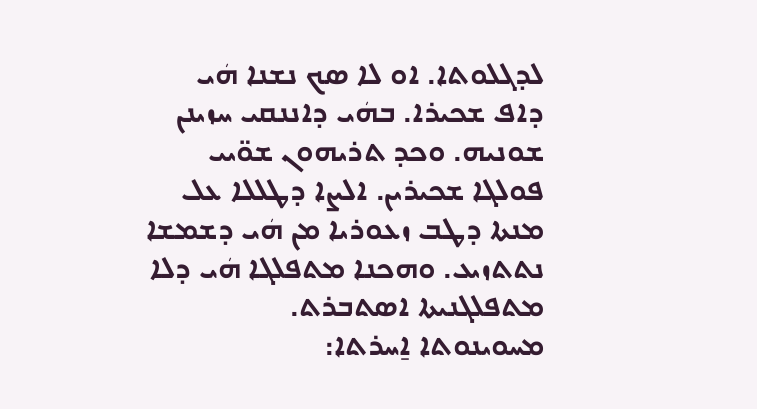ܠܕܓܠܘܬܐ. ܐܘ ܠܐ ܣܟ ܢܫܢܐ ܗܿܝ ܕܐܦ ܫܟܝܪܐ. ܒܗܿܝ ܕܐܢܢܩܝ ܚܙܝܢܢ ܫܘܢܝܗ. ܘܟܕ ܬܪܝܗܘܢ ܫܘ̈ܝܝ ܦܘܠܓܐ ܫܟܝܪܝܢ. ܐܠܨܐ ܕܛܠܠܐ ܥܠ ܡܢܬܐ ܕܛܒ ܙܥܘܪܝܐ ܡܢ ܗܿܝ ܕܫܡܫܐ ܢܬܬܙܝܥ. ܘܗܟܢܐ ܡܬܦܠܓܐ ܗܿܝ ܕܠܐ ܡܬܦܠܓܢܝܬܐ ܐܣܬܒܪܬ.
ܡܚܘܝܢܘܬܐ ܐ̱ܚܪܬܐ: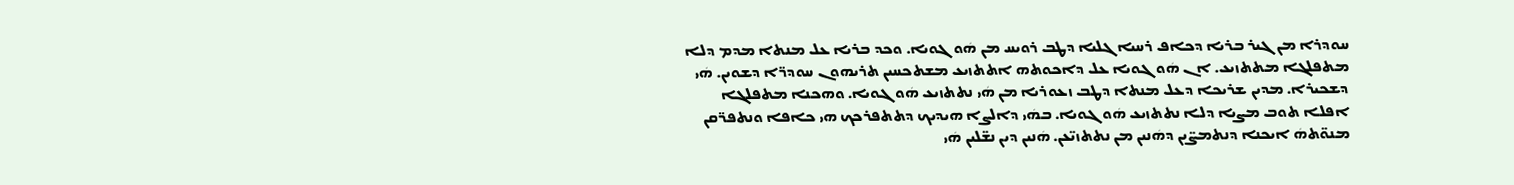ܚܘܕܪܐ ܡܢ ܓܝܪ ܒܪܝܐ ܕܟܐܦ ܪܚܝܐ ܓܠܝܐ ܕܛܒ ܪܘܝܚ ܡܢ ܗܿܘ ܓܘܝܐ. ܘܟܕ ܒܪܝܐ ܥܠ ܡܢܬܐ ܡܕܡ ܕܠܐ ܡܬܦܠܓܐ ܡܬܬܙܝܥ. ܐܢ ܗܿܘ ܓܘܝܐ ܥܠ ܕܐܟܘܬܗ ܐܬܬܙܝܥ ܡܫܬܟܚܝܢ ܬܪܝܗܘܢ ܚܘܕܪ̈ܐ ܕܫܘܝܢ. ܗܿܝ ܕܫܟܝܪܐ. ܡܕܝܢ ܫܪܝܟܐ ܕܥܠ ܡܢܬܐ ܕܛܒ ܙܥܘܪܝܐ ܡܢ ܗܿܝ ܢܬܬܙܝܥ ܗܿܘ ܓܘܝܐ. ܘܗܟܢܐ ܡܬܦܠܓܐ ܐܦܠܐ ܬܘܒ ܡܨܝܐ ܕܠܐ ܢܬܬܙܝܥ ܗܿܘ ܓܘܝܐ. ܒܗܿܝ ܕܐܠܨܐ ܗܝܕܝܟ ܕܬܬܦܪܟܟ ܗܝ ܟܐܦܐ ܘܢܬܦܪ̈ܩܢ ܡܢܘ̈ܬܗܿ ܐܝܟܢܐ ܕܢܬܡܨ̈ܝܢ ܕܗܿܢܝܢ ܡܢ ܢܬܬܙܝ̈ܥܢ. ܗܿܢܝܢ ܕܝܢ ܢܫ̈ܠܝܢ ܗܿܝ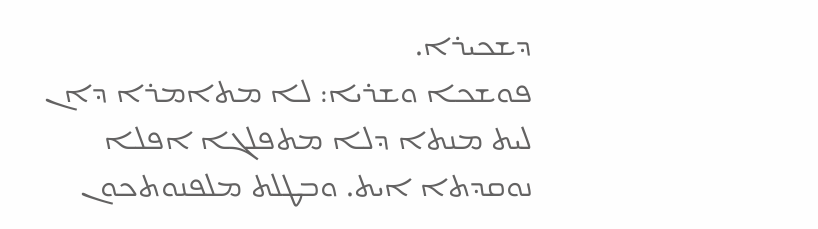ܕܫܟܝܪܐ.
ܦܘܫܟܐ ܘܫܪܝܐ: ܠܐ ܡܬܐܡܪܐ ܕܐܢ ܠܝܬ ܡܢܬܐ ܕܠܐ ܡܬܦܠܓܐ ܐܦܠܐ ܢܘܩܕܬܐ ܐܝܬ. ܘܒܛܠܬ ܡܠܦܢܘܬܟܘܢ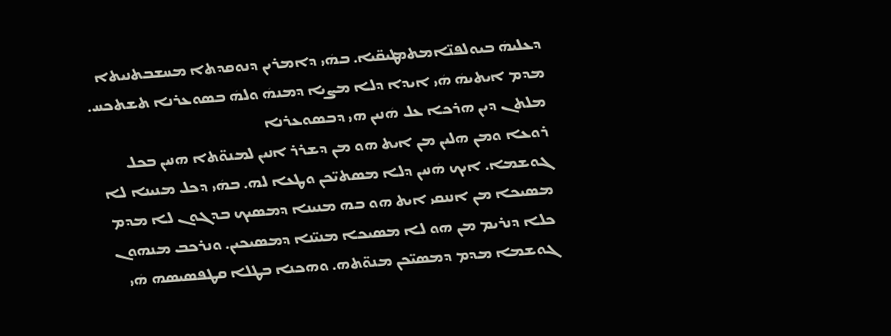ܕܥܠܝܗܿ ܒܝܘܠܦܢ̈ܐܡܬܡܛܝܩ̈ܝܐ. ܒܗܿܝ ܕܐܡܪܝܢ ܕܢܘܩܕܬܐ ܡܚܫܒܬܢܝܬܐ ܡܕܡ ܐܝܬܝܗܿ ܗܿܝ ܐܝܕܐ ܕܠܐ ܡܨܝܐ ܕܡܢܗܿ ܘܠܗܿ ܒܣܘܥܪܢܐ ܬܫܬܟܚ. ܡܠܬܢ ܕܝܢ ܗܪܟܐ ܥܠ ܗܿܢܝܢ ܗܝ ܕܒܣܘܥܪܢܐ
ܪܘܥܐ ܘܡܢ ܗܠܝܢ ܡܢ ܐܝܬ ܗܘ ܡܢ ܕܫܪܪ ܐܢܝܢ ܠܡܢܘ̈ܬܐ ܗܢܝܢ ܒܟܠ ܓܘܫܡܐ. ܐܝܟ ܗܿܢܝܢ ܕܠܐ ܡܣܬܝ̈ܟܢ ܘܛܥܐ ܠܗ. ܒܗܿܝ ܕܟܠ ܡܢܝܢܐ ܠܐ ܡܣܝܟܐ ܡܢ ܐܢܢܩܝ ܐܝܬ ܗܘ ܒܗ ܡܢܝܢܐ ܕܡܣܝܟ ܒܕܓܘܢ ܠܐ ܡܕܡ ܟܠܐ ܕܢܪܝܡ ܡܢ ܗܘ ܠܐ ܡܣܝܟܐ ܡܢܝ̈ܢܐ ܕܡܣܝܟܝܢ. ܘܢܪܟܒ ܡܢܗܘܢ ܓܘܫܡܐ ܡܕܡ ܕܡܣܝ̈ܟܢ ܡܢܘ̈ܬܗ. ܘܗܟܢܐ ܒܛܠܐ ܩܛܦܣܝܣܗ ܗܿܝ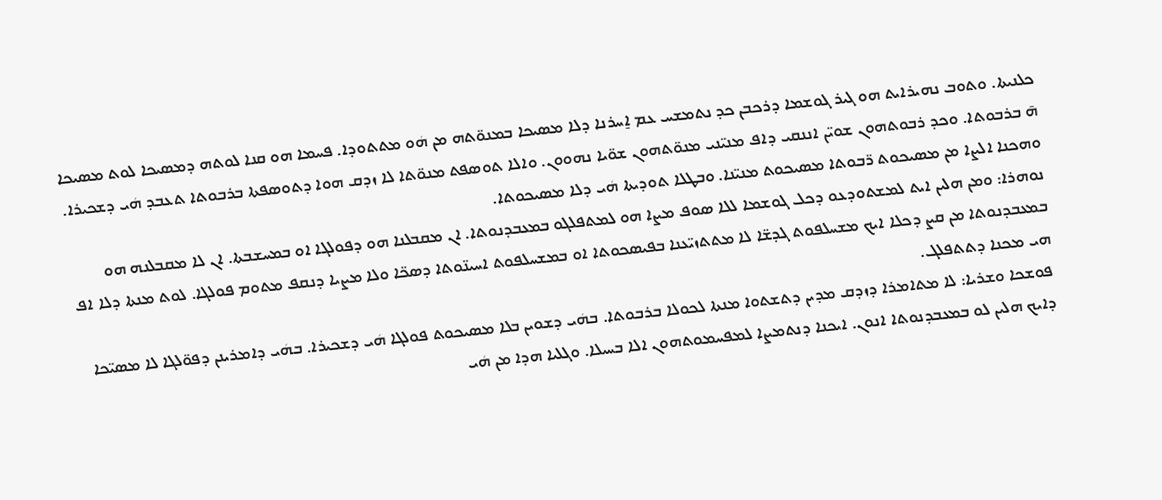ܟܠܢܝܬܐ. ܘܬܘܒ ܢܗܝܪܐܝܬ ܗܘ ܓܝܪ ܓܘܫܡܐ ܕܪܟܒܢ ܟܕ ܢܬܡܫܚ ܥܡ ܐ̱ܚܪܢܐ ܕܠܐ ܡܣܝܟܐ ܒܡܢܘ̈ܬܗ ܡܢ ܗܿܘ ܡܬܬܘܕܐ. ܦܚܡܐ ܗܘ ܩܢܐ ܠܘܬܗ ܕܡܣܝܟܐ ܠܘܬ ܡܣܝܟܐ ܗ̄ ܒܪܒܘܬܐ. ܘܟܕ ܪܒܘܬܗܘܢ ܫܘܝ̈ܢ ܐܢܢܩܝ ܕܐܦ ܡܢܝ̈ܢܝ ܡܢܘ̈ܬܗܘܢ ܫܘ̈ܝܐ ܢܗܘܘܢ. ܘܐܠܐ ܬܘܣܦܬ ܡܢܘ̈ܬܐ ܠܐ ܙܕܩ ܗܘܐ ܕܬܘܣܦܬܐ ܒܪܒܘܬܐ ܬܥܒܕ ܗܿܝ ܕܫܟܝܪܐ. ܘܗܟܢܐ ܐܠܨܐ ܡܢ ܡܣܝܟܘܬ ܪ̈ܒܘܬܐ ܡܣܝܟܘܬ ܡܢܝ̈ܢܐ. ܘܒܛܠܐ ܬܘܕܝܬܐ ܗܿܝ ܕܠܐ ܡܣܝܟܘܬܐ.
ܢܘܗܪܐ: ܘܡܢ ܗܠܝܢ ܐܝܬ ܠܡܫܬܘܕܥܘ ܕܟܠ ܓܘܫܡܐ ܠܠܐ ܣܘܦ ܡܨܐ ܗܘ ܠܡܬܦܠܓܘ ܒܡܥܒܕܢܘܬܐ. ܐܢ ܡܩܒܠܢܐ ܗܘ ܕܦܘܠܓܐ ܐܘ ܒܡܚܫܒܬܐ. ܐܢ ܠܐ ܡܩܒܠܢܗ ܗܘ ܒܡܥܒܕܢܘܬܐ ܡܢ ܩܨ ܕܟܠܐ ܐܝܟ ܡܫܚܠܦܘܬ ܓܕܫ̈ܐ ܠܐ ܡܬܬܙܝ̈ܥܢܐ ܒܦܝܣܟܘܬܐ ܐܘ ܒܡܫܚܠܦܘܬ ܐܚܝܢ̈ܘܬܐ ܕܣܟ̈ܐ ܘܠܐ ܡܨܝܐ ܕܢܩܦ ܡܬܘܡ ܦܘܠܓܐ. ܠܘܬ ܡܢܬܐ ܕܠܐ ܐܦ ܗܝ ܡܟܢܐ ܕܬܬܦܠܓ.
ܦܘܫܟܐ ܘܫܪܝܐ: ܠܐ ܡܬܐܡܪܐ ܕܙܕܩ ܡܕܝܢ ܕܬܫܬܘܐ ܡܢܬܐ ܠܟܘܠܐ ܒܪܒܘܬܐ. ܒܗܿܝ ܕܫܘܝܢ ܒܠܐ ܡܣܝܟܘܬ ܦܘܠܓܐ ܗܿܝ ܕܫܟܝܪܐ. ܒܗܿܝ ܕܐܡܪܝܢܢ ܕܦܘ̈ܠܓܐ ܠܐ ܡܣܝ̈ܟܐ ܕܐܝܟ ܗܠܝܢ ܠܘ ܒܡܥܒܕܢܘܬܐ ܐܢܘܢ. ܐܝܟܢܐ ܕܢܬܡܨܐ ܠܡܦܚܡܘܬܗܘܢ ܐܠܐ ܒܚܝܠܐ. ܘܓܠܝܐ ܗܕܐ ܡܢ ܗܿܝ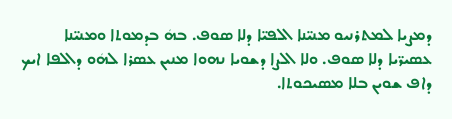ܕܡܨܝܐ ܠܡܬܪܢܝܘ ܡܢܝ̈ܢܐ ܐܠܦܝ̈ܐ ܕܠܐ ܣܘܦ. ܒܗܿ ܒܕܡܘܬܐ ܘܡܢܝ̈ܢܐ ܥܣܝܪ̈ܝܐ ܕܠܐ ܣܘܦ. ܘܠܐ ܐܠܨܐ ܕܫܘܝܐ ܢܗܘܐ ܡܢܝܢ ܥܣܪܐ ܠܗܿܘ ܕܐܠܦܐ ܐܝܟ ܕܐܦ ܫܘܝܢ ܒܠܐ ܡܣܝܟܘܬܐ.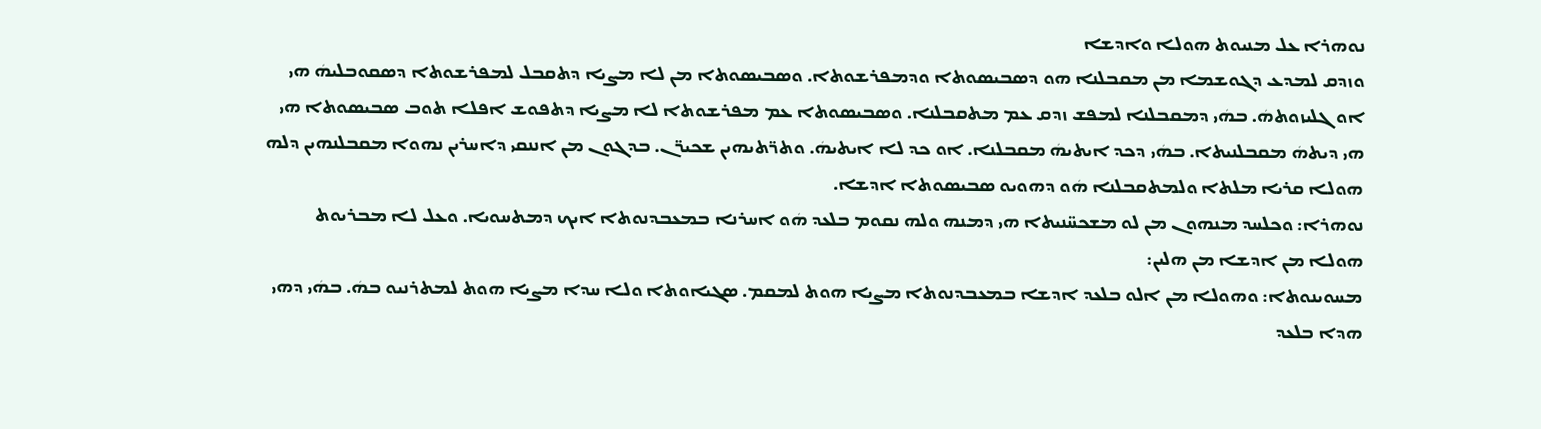ܢܘܗܪܐ ܥܠ ܡܢܝܘܬ ܗܘܠܐ ܘܐܕܫܐ
ܘܙܕܩ ܠܡܕܥ ܕܓܘܫܡܐ ܡܢ ܡܩܒܠܢܐ ܗܘ ܕܣܒܝܣܘܬܐ ܘܕܡܦܪܫܘܬܐ. ܘܣܒܝܣܘܬܐ ܡܢ ܠܐ ܡܨܝܐ ܕܬܩܒܠ ܠܡܦܪܫܘܬܐ ܕܣܩܘܒܠܝܗܿ ܗܝ ܐܘ ܓܠܝܙܘܬܗܿ. ܒܗܿܝ ܕܡܩܒܠܢܐ ܠܡܦܫ ܙܕܩ ܥܡ ܡܬܩܒܠܢܐ. ܘܣܒܝܣܘܬܐ ܥܡ ܡܦܪܫܘܬܐ ܠܐ ܡܨܝܐ ܕܬܦܘܫ ܐܦܠܐ ܬܘܒ ܣܒܝܣܘܬܐ ܗܝ ܗܝ ܕܝܬܗܿ ܡܩܒܠܢܝܬܐ. ܒܗܿܝ ܕܟܕ ܐܝܬܝܗܿ ܡܩܒܠܢܐ. ܐܘ ܟܕ ܠܐ ܐܝܬܝܗܿ. ܘܬܪ̈ܬܝܗܝܢ ܫܟܝܪ̈ܢ. ܒܕܓܘܢ ܡܢ ܐܢܢܩܝ ܕܐܚܪܝܢ ܢܗܘܐ ܡܩܒܠܢܗܝܢ ܕܠܗ ܗܘܠܐ ܩܪܝܐ ܡܠܬܐ ܘܠܡܬܩܒܠܢܐ ܗܿܘ ܕܗܘܝܘ ܣܒܝܣܘܬܐ ܐܕܫܐ.
ܢܘܗܪܐ: ܘܟܠܚܕ ܡܢܗܘܢ ܡܢ ܠܘ ܡܫܟܚ̈ܢܝܬܐ ܗܝ ܕܡܢܗ ܘܠܗ ܢܩܘܡ ܒܠܥܕ ܗܿܘ ܐܚܪܢܐ ܒܡܥܒܕܢܘܬܐ ܐܝܟ ܕܡܬܚܘܝܐ. ܘܥܠ ܠܐ ܡܒܪܝܘܬ ܗܘܠܐ ܡܢ ܐܕܫܐ ܡܢ ܗܠܝܢ:
ܡܚܘܝܢܘܬܐ: ܘܗܘܠܐ ܡܢ ܐܠܘ ܒܠܥܕ ܐܕܫܐ ܒܡܥܒܕܢܘܬܐ ܡܨܝܐ ܗܘܬ ܠܡܩܡ. ܣܓܝܐܘܬܐ ܘܠܐ ܚܕܐ ܡܨܝܐ ܗܘܬ ܠܡܬܪܢܝܘ ܒܗܿ. ܒܗܿܝ ܕܗܝ ܗܕܐ ܒܠܥܕ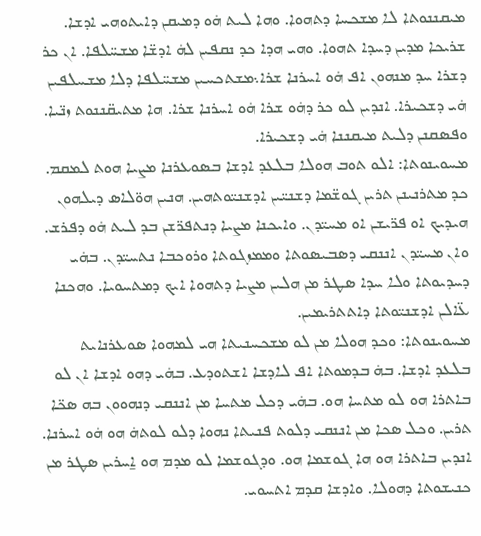ܡܝܩܢܢܘܬܐ ܠܐ ܡܫܟܚܐ ܕܬܗܘܐ. ܘܗܐ ܠܝܬ ܗܿܘ ܕܡܝܩܢ ܕܐܝܬܘܗܝ ܐܕܫܐ. ܫܪܝܟܐ ܡܕܝܢ ܕܚܕܐ ܬܗܘܐ. ܘܗܝ ܗܕܐ ܟܕ ܢܩܦܝܢ ܠܗܿ ܐܕܫ̈ܐ ܡܫܚ̈ܠܦܐ. ܐܢ ܟܪ ܕܫܪܐ ܚܕ ܡܢܗܘܢ ܐܦ ܗܿܘ ܐܚܪܢܐ ܫܪܐ܆ܡܫܬܟܚܝܢ ܡܫܚ̈ܠܦܐ ܕܠܐ ܡܫܚܠܦܝܢ ܗܿܝ ܕܫܟܝܪܐ. ܐܢܕܝܢ ܠܘ ܟܪ ܕܗܿܘ ܫܪܐ ܗܿܘ ܐܚܪܢܐ ܫܪܐ. ܗܐ ܡܬܝܩ̈ܢܢܘܬ ܙܢ̈ܝܐ. ܘܦܣܩܢܢ ܕܠܝܬ ܡܝܩܢܢܐ ܗܿܝ ܕܫܟܝܪܐ.
ܡܚܘܝܢܘܬܐ: ܐܠܘ ܬܘܒ ܗܘܠܐ ܒܠܥܕ ܐܕܫܐ ܒܣܘܥܪܢܐ ܡܨܝܐ ܗܘܬ ܠܡܩܡ. ܟܕ ܡܬܪܢܝܢܢ ܬܪܝܢ ܓܘܫ̈ܡܐ ܕܫܢܝ̈ܝܢ ܐܕܫܢܝ̈ܘܬܗܝܢ. ܗܢܝܢ ܗܘ̈ܠܐܣ ܕܝܠܗܘܢ ܗܝܕܝܟ ܐܘ ܦܪ̈ܝܫܢ ܐܘ ܡܚܝ̈ܕܢ. ܘܐܝܟܢܐ ܡܨܝܐ ܕܢܬܦܪ̈ܫܢ ܒܕ ܠܝܬ ܗܿܘ ܕܦܪܫ. ܘܐܢ ܡܚܝ̈ܕܢ ܐܢܢܩܝ ܕܣܒܝܣܘܬܐ ܘܡܡܙܓܘܬܐ ܘܪܘܟܒܐ ܢܬܚܝ̈ܕܢ. ܒܗܿܝ ܕܚܕܝܘܬܐ ܘܠܐ ܚܕܐ ܣܛܪ ܡܢ ܗܠܝܢ ܡܨܝܐ ܕܬܗܘܐ ܐܝܟ ܕܡܬܚܘܝܐ. ܘܗܟܢܐ ܥ̈ܐܠܢ ܐܕܫܢܝ̈ܘܬܐ ܕܐܬܬܪܝܡܝܢ.
ܡܚܘܝܢܘܬܐ: ܘܟܕ ܗܘܠܐ ܡܢ ܠܘ ܡܫܟܚܢܝܬܐ ܗܝ ܠܡܗܘܐ ܣܘܥܪܢܐܝܬ ܒܠܥܕ ܐܕܫܐ. ܒܗܿ ܒܕܡܘܬܐ ܐܦ ܠܐܕܫܐ ܐܫܬܘܕܥ. ܒܗܿܝ ܕܗܘ ܐܕܫܐ ܐܢ ܠܘ ܒܐܬܪܐ ܗܘ ܠܘ ܡܬܚܐ ܗܘ. ܒܗܿܝ ܕܟܠ ܡܬܚܐ ܡܢ ܐܢܢܩܝ ܕܢܗܘܘܢ ܒܗ ܣܟ̈ܐ ܬܪܝܢ. ܘܟܠ ܣܟܐ ܡܢ ܐܢܢܩܝ ܕܠܘܬ ܦܢܝܬܐ ܢܗܘܐ ܕܠܘ ܠܘܬܗܿ ܗܘ ܗܿܘ ܐܚܪܢܐ. ܐܢܕܝܢ ܒܐܬܪܐ ܗܘ ܗܐ ܓܘܫܡܐ ܗܘ. ܘܕܓܘܫܡܐ ܠܘ ܡܕܡ ܗܘ ܐ̱ܚܪܝܢ ܣܛܪ ܡܢ ܟܢܝܫܘܬܐ ܕܗܘܠܐ. ܘܐܕܫܐ ܩܕܡ ܐܬܚܘܝ.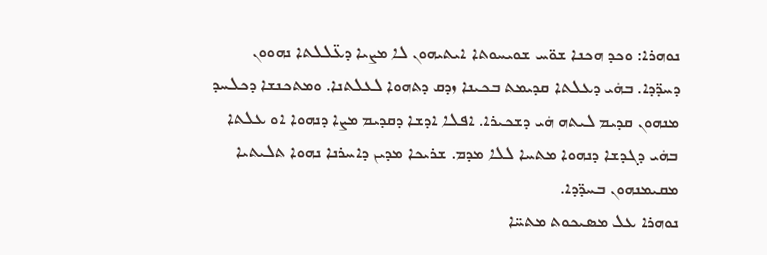ܢܘܗܪܐ: ܘܟܕ ܗܟܢܐ ܫܘ̈ܚ ܫܘܝܚܘܬܐ ܐܝܬܝܗܘܢ ܠܐ ܡܨܝܐ ܕܥ̈ܠܠܬܐ ܢܗܘܘܢ ܕܚܕ̈ܕܐ. ܒܗܿܝ ܕܥܠܬܐ ܩܕܝܡܬ ܒܟܝܢܐ ܙܕܩ ܕܬܗܘܐ ܠܥܠܬܢܐ. ܘܡܬܟܢܫܐ ܕܟܠܚܕ ܡܢܗܘܢ ܩܕܝܡ ܠܝܬܗ ܗܿܝ ܕܫܟܝܪܐ. ܐܦܠܐ ܐܕܫܐ ܕܩܕܝܡ ܡܨܐ ܕܢܗܘܐ ܐܘ ܥܠܬܐ ܒܗܿܝ ܕܓܕܫܐ ܕܢܗܘܐ ܡܬܚܐ ܠܠܐ ܡܕܡ. ܫܪܝܟܐ ܡܕܝܢ ܕܐܚܪܢܐ ܢܗܘܐ ܬܠܝܬܝܐ ܡܩܝܡܢܗܘܢ ܒܚܕ̈ܕܐ.
ܢܘܗܪܐ ܥܠ ܡܣܝܟܘܬ ܡܬܚ̈ܐ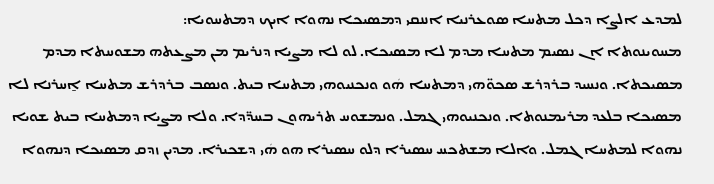ܠܡܕܥ ܐܠܨܐ ܕܟܠ ܡܬܚܐ ܣܘܥܪܢܝܐ ܐܢܢܩܝ ܕܡܣܝܟܐ ܢܗܘܐ ܐܝܟ ܕܡܬܚܘܝܐ:
ܡܚܘܝܢܘܬܐ ܐܢ ܢܣܝܡ ܡܬܚܐ ܡܕܡ ܠܐ ܡܣܝܟܐ. ܠܘ ܠܐ ܡܨܝܐ ܕܢܪܝܡ ܡܢ ܡܨܥܬܗ ܡܫܘܚܬܐ ܡܕܡ ܡܣܝܟܬܐ. ܘܢܚܝܕ ܒܪܕܪܫ ܣܟܘ̈ܗܝ ܕܡܬܚܐ ܗܿܘ ܘܢܟܢܝܘܗܝ ܡܬܚܐ ܒܝܬ. ܘܢܣܒ ܒܪܕܪܫ ܡܬܚܐ ܐ̱ܚܪܢܐ ܠܐ ܡܣܝܟܐ ܒܠܥܕ ܡܪܝܡܢܘܬܐ. ܘܢܟܢܝܘܗܝ ܓܡܠ. ܘܢܡܫܘܚ ܬܪܝܗܘܢ ܒܚܕ̈ܕܐ. ܘܠܐ ܡܨܝܐ ܕܡܬܚܐ ܒܝܬ ܫܘܝܐ ܢܗܘܐ ܠܡܬܚܐ ܓܡܠ. ܘܐܠܐ ܡܫܬܟܚ ܚܣܝܪܐ ܕܠܘ ܚܣܝܪܐ ܗܘ ܗܿܝ ܕܫܟܝܪܐ. ܡܕܝܢ ܙܕܩ ܡܣܝܟܐ ܕܢܗܘܐ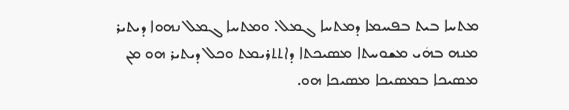ܡܬܚܐ ܒܝܬ ܒܦܚܡܐ ܕܡܬܚܐ ܓܡܠ. ܘܡܬܚܐ ܓܡܠ ܢܗܘܐ ܕܝܬܝܪ ܡܢܗ ܒܗܿܝ ܡܫܘܚܬܐ ܡܣܝܟܬܐ ܕܐܬܬܪܝܡܬ ܘܟܠ ܕܝܬܝܪ ܗܘ ܡܢ ܡܣܝܟܐ ܒܡܣܝܟܐ ܡܣܝܟܐ ܗܘ.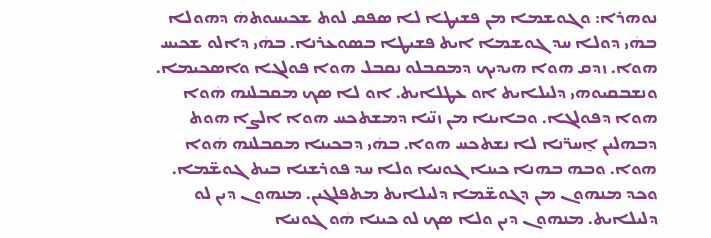ܢܘܗܪܐ: ܘܓܘܫܡܐ ܡܢ ܦܫܝܛܐ ܠܐ ܣܦܩ ܠܘܬ ܫܟܝܚܘܬܗܿ ܕܗܘܠܐ ܒܗܿܝ ܕܘܠܐ ܚܕ ܓܘܫܡܐ ܐܝܬ ܦܫܝܛܐ ܒܣܘܥܪܢܐ. ܒܗܿܝ ܕܐܠܘ ܫܟܝܚ ܗܘܐ. ܙܕܩ ܗܘܐ ܗܝܕܝܟ ܕܡܩܒܠܘ ܢܩܒܠ ܗܘܐ ܦܘܠܓܐ ܘܐܣܟܝܡܐ. ܘܢܫܒܩܝܘܗܝ ܕܠܝܠܐܝܬ ܐܘ ܥܛܠܐܝܬ. ܐܘ ܠܐ ܣܟ ܡܩܒܠܢܗ ܗܿܘܐ ܗܘܐ ܕܦܘܠܓܐ. ܘܒܐܝܢܐ ܡܢ ܙܢ̈ܝܐ ܕܡܫܬܟܚ ܗܘܐ ܐܠܨܐ ܗܘܬ ܕܒܗܠܝܢ ܐ̱ܚܪ̈ܢܐ ܠܐ ܢܫܬܟܚ ܗܘܐ. ܒܗܿܝ ܕܒܟܝܢܐ ܡܩܒܠܢܗ ܗܿܘܐ ܗܘܐ. ܘܒܗ ܒܗܢܐ ܟܝܢܐ ܓܘܢܝܐ ܘܠܐ ܚܕ ܦܘܪܫܢܐ ܒܝܬ ܓܘܫ̈ܡܐ. ܘܟܕ ܡܢܗܘܢ ܡܢ ܕܓܘܫ̈ܡܐ ܕܠܝܠܐܝܬ ܡܬܦܠܓܝܢ. ܡܢܗܘܢ ܕܝܢ ܠܘ ܕܠܝܠܐܝܬ. ܡܢܗܘܢ ܕܝܢ ܘܠܐ ܣܟ ܠܘ ܟܝܢܐ ܗܿܘ ܓܘܢܝܐ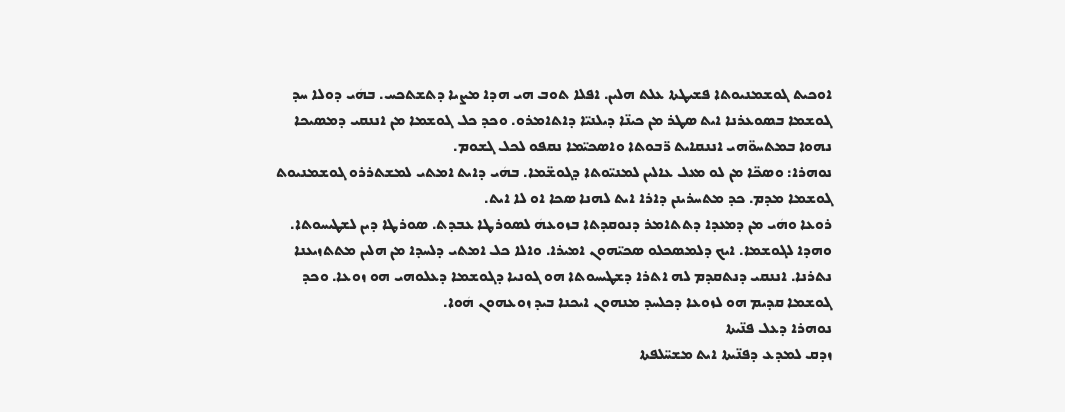ܐܘܟܝܬ ܓܘܫܡܢܝܘܬܐ ܦܫܝܛܬܐ ܥܠܬ ܗܠܝܢ. ܐܦܠܐ ܬܘܒ ܗܝ ܗܕܐ ܡܨܝܐ ܕܬܫܬܟܚ. ܒܗܿܝ ܕܘܠܐ ܚܕ ܓܘܫܡܐ ܒܣܘܥܪܢܐ ܐܝܬ ܣܛܪ ܡܢ ܟܝܢ̈ܐ ܕܝܠܢܝ̈ܐ ܕܐܬܐܡܪܘ. ܘܟܕ ܟܠ ܓܘܫܡܐ ܡܢ ܐܢܢܩܝ ܕܡܣܝܟܐ ܢܗܘܐ ܒܡܬܚܘ̈ܗܝ ܐܢܢܩܐܝܬ ܪ̈ܒܘܬܐ ܘܐܣܟܝ̈ܡܐ ܢܩܦܘ ܠܟܠ ܓܫܘܡ.
ܢܘܗܪܐ: ܘܣܟ̈ܐ ܡܢ ܠܘ ܡܥܠ ܥܐܠܝܢ ܠܡܢܝ̈ܘܬܐ ܕܓܘܫ̈ܡܐ. ܒܗܿܝ ܕܐܝܬ ܐܡܬܝ ܠܡܫܬܪܪܘ ܓܘܫܡܢܝܘܬ ܓܘܫܡܐ ܡܕܡ. ܟܕ ܡܬܚܪܝܢܢ ܕܐܪܐ ܐܝܬ ܠܗܢܐ ܣܟܐ ܐܘ ܠܐ ܐܝܬ.
ܪܘܥܐ ܘܗܿܝ ܡܢ ܕܡܥܕܐ ܕܬܬܐܡܪ ܕܢܘܩܕܬܐ ܒܙܘܥܗܿ ܠܣܘܪܛܐ ܥܒܕܬ. ܣܘܪܛܐ ܕܝܢ ܠܫܛܝܚܘܬܐ. ܘܗܕܐ ܠܓܘܫܡܐ. ܐܝܟ ܕܠܡܣܟܠܘ ܣܟܝ̈ܗܘܢ ܐܡܝܪܐ. ܘܐܠܐ ܟܠ ܐܡܬܝ ܕܠܚܕܐ ܡܢ ܗܠܝܢ ܡܬܬܙܝܥܢܐ ܢܬܪܢܐ. ܐܢܢܩܝ ܕܢܬܩܕܡ ܠܗ ܐܬܪܐ ܕܫܛܝܚܘܬܐ ܗܘ ܓܘܢܝܐ ܕܓܘܫܡܐ ܕܥܠܘܗܝ ܗܘ ܙܘܥܐ. ܘܟܕ ܓܘܫܡܐ ܩܕܝܡ ܗܘ ܠܙܘܥܐ ܕܟܠܚܕ ܡܢܗܘܢ ܐܝܟܢܐ ܒܝܕ ܙܘܥܗܘܢ ܗܿܘܐ.
ܢܘܗܪܐ ܕܥܠ ܦܢ̈ܝܬܐ
ܙܕܩ ܠܡܕܥ ܕܦܢ̈ܝܬܐ ܐܝܬ ܡܫܚ̈ܠܦܬܐ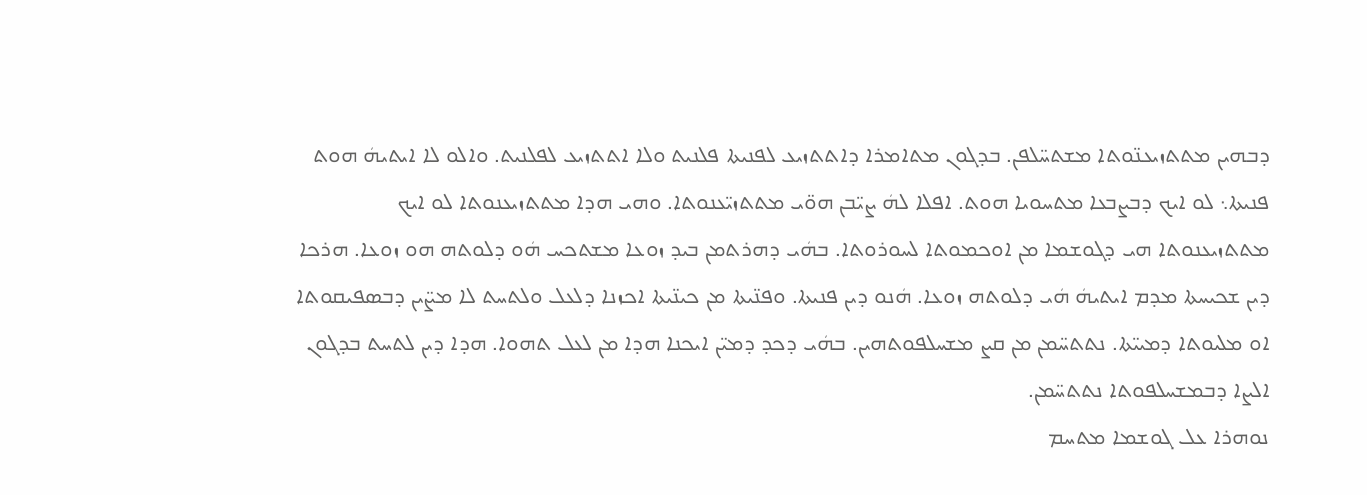ܕܒܗܝܢ ܡܬܬܙܝܥܢ̈ܘܬܐ ܡܫܬܚ̈ܠܦܢ. ܒܕܓܘܢ ܡܬܐܡܪܐ ܕܐܬܬܙܝܥ ܠܦܢܝܬܐ ܦܠܢܝܬ ܘܠܐ ܐܬܬܙܝܥ ܠܦܠܢܝܬ. ܘܐܠܘ ܠܐ ܐܝܬܝܗܿ ܗܘܬ ܦܢܝܬܐ܆ ܠܘ ܐܝܟ ܕܒܨܒܥܐ ܡܬܚܘܝܐ ܗܘܬ. ܐܦܠܐ ܠܗܿ ܨܝ̈ܒܢ ܗܘ̈ܝ ܡܬܬܙܝ̈ܥܢܘܬܐ. ܘܗܝ ܗܕܐ ܡܬܬܙܝܥܢܘܬܐ ܠܘ ܐܝܟ ܡܬܬܙܝܥܢܘܬܐ ܗܝ ܕܓܘܫܡܐ ܡܢ ܐܘܟܡܘܬܐ ܠܚܘܪܘܬܐ. ܒܗܿܝ ܕܗܪܬܡܢ ܒܝܕ ܙܘܥܐ ܡܫܬܟܚ ܗܿܘ ܕܠܘܬܗ ܗܘ ܙܘܥܐ. ܗܪܟܐ ܕܝܢ ܫܟܝܚܬܐ ܡܕܡ ܐܝܬܝܗܿ ܗܿܝ ܕܠܘܬܗ ܙܘܥܐ. ܗܿܢܘ ܕܝܢ ܦܢܝܬܐ. ܘܦܢ̈ܝܬܐ ܡܢ ܟܝܢ̈ܝܬܐ ܐܟܙܢܐ ܕܠܥܠ ܘܠܬܚܬ ܠܐ ܡܨ̈ܝܢ ܕܒܣܦܝܩܘܬܐ ܐܘ ܡܠܝܘܬܐ ܕܡܝܝ̈ܬܐ. ܢܬܬܚ̈ܡܢ ܡܢ ܩܨ ܡܫܚܠܦܘܬܗܝܢ. ܒܗܿܝ ܕܟܕ ܕܡܝ̈ܢ ܐܝܟܢܐ ܗܕܐ ܡܢ ܠܥܠ ܬܗܘܐ. ܗܕܐ ܕܝܢ ܠܬܚܬ ܒܕܓܘܢ ܐܠܨܐ ܕܒܡܫܚܠܦܘܬܐ ܢܬܬܚ̈ܡܢ.
ܢܘܗܪܐ ܥܠ ܓܘܫܡܐ ܡܬܚܡ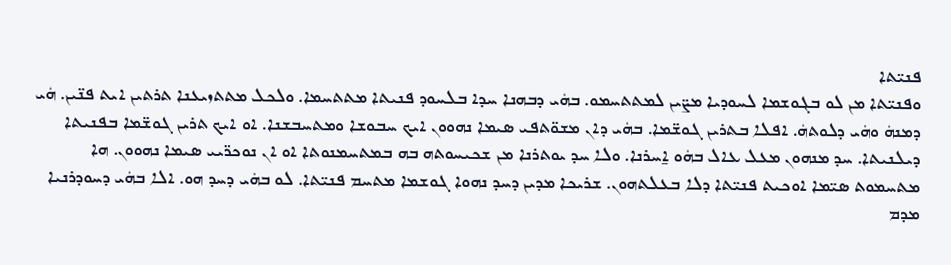ܦܢܝ̈ܬܐ
ܘܦܢܝ̈ܬܐ ܡܢ ܠܘ ܒܓܘܫܡܐ ܠܚܘܕܝܐ ܡܨ̈ܝܢ ܠܡܬܬܚܡܘ. ܒܗܿܝ ܕܒܗܢܐ ܚܕܐ ܒܠܚܘܕ ܦܢܝܬܐ ܡܬܬܚܡܐ. ܘܠܟܠ ܡܬܬܙܝܥܢܐ ܬܪܬܝܢ ܐܝܬ ܦܢ̈ܝܢ. ܗܿܝ ܕܡܢܗܿ ܘܗܿܝ ܕܠܘܬܗܿ. ܐܦܠܐ ܒܬܪܝܢ ܓܘܫ̈ܡܐ. ܒܗܿܝ ܕܐܢ ܡܫܘ̈ܬܦܝ ܣܝܡܐ ܢܗܘܘܢ ܐܝܟ ܚܒܘܫܐ ܘܡܬܚܒܫܢܐ. ܐܘ ܐܝܟ ܬܪܝܢ ܓܘܫ̈ܡܐ ܒܦܢܝܬܐ ܕܝܠܢܝܬܐ. ܚܕ ܡܢܗܘܢ ܡܥܠ ܥܐܠ ܒܗܿܘ ܐ̱ܚܪܢܐ. ܘܠܐ ܚܕ ܝܘܬܪܢܐ ܡܢ ܫܟܝܚܘܬܗ ܒܗ ܒܡܬܚܡܢܘܬܐ ܐܘ ܐܢ ܢܘܟܪ̈ܝܝ ܣܝܡܐ ܢܗܘܘܢ. ܗܐ ܡܬܚܡܘܬ ܣܝ̈ܡܐ ܐܘܟܝܬ ܦܢܝ̈ܬܐ ܕܠܐ ܒܥܠܬܗܘܢ. ܫܪܝܟܐ ܡܕܝܢ ܕܚܕ ܢܗܘܐ ܓܘܫܡܐ ܡܬܚܡ ܦܢܝ̈ܬܐ. ܠܘ ܒܗܿܝ ܕܚܕ ܗܘ. ܐܠܐ ܒܗܿܝ ܕܚܘܕܪܢܝܐ ܡܕܡ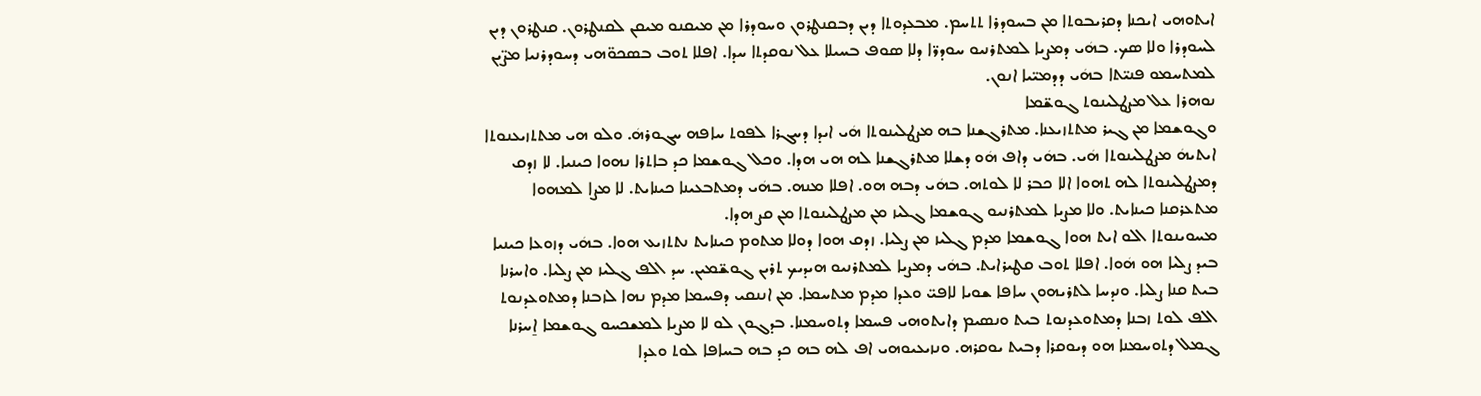ܐܝܬܘܗܝ ܐܝܟܢܐ ܕܩܪܝܒܘܬܐ ܡܢ ܒܚܘܕܪܐ ܬܬܚܡ. ܡܒܥܕܘܬܐ ܕܝܢ ܕܒܩܢܛܪܘܢ ܘܚܘܕܪܐ ܡܢ ܡܝܩܢܘ ܡܝܩܢ ܠܩܢܛܪܘܢ. ܩܢܛܪܘܢ ܕܝܢ ܠܚܘܕܪܐ ܘܠܐ ܣܟ. ܒܗܿܝ ܕܡܨܝܐ ܠܡܬܪܢܝܘ ܚܘܕܪ̈ܐ ܕܠܐ ܣܘܦ ܒܚܝܠܐ ܥܠ ܢܘܩܕܬܐ ܚܕܐ. ܐܦܠܐ ܬܘܒ ܒܣܟܘ̈ܗܝ ܕܚܘܕܪܢܝܐ ܡܨ̈ܝܢ ܠܡܬܚܡܘ ܦܢܝ̈ܬܐ ܒܗܿܝ ܕܕܡܝ̈ܝܐ ܐܢܘܢ.
ܢܘܗܪܐ ܥܠ ܡܨܛܠܝܢܘܬ ܓܘܫ̈ܡܐ
ܘܓܘܫܡܐ ܡܢ ܓܝܪ ܡܬܬܙܝܥܢܐ. ܡܬܪܓܫܢܐ ܒܗ ܡܨܛܠܝܢܘܬܐ ܗܿܝ ܐܝܕܐ ܕܚܓܪܐ ܠܦܘܬ ܚܐܦܗ ܚܓܘܪܗܿ. ܘܠܘ ܗܝ ܡܬܬܙܝܥܢܘܬܐ ܐܝܬܝܗܿ ܡܨܛܠܝܢܘܬܐ ܗܿܝ. ܒܗܿܝ ܕܐܦ ܗܿܘ ܕܫܠܐ ܡܬܪܓܫܢܐ ܠܗ ܗܝ ܗܕܐ. ܘܟܠ ܓܘܫܡܐ ܟܕ ܒܐܬܪܐ ܢܗܘܐ ܟܝܢܝܐ. ܠܐ ܙܕܩ ܕܡܨܛܠܝܢܘܬܐ ܠܗ ܬܗܘܐ ܐܠܐ ܟܒܪ ܠܐ ܠܘܬܗ. ܒܗܿܝ ܕܒܗ ܗܘ. ܐܦܠܐ ܡܢܗ. ܒܗܿܝ ܕܡܬܒܥܝܢܐ ܟܝܢܐܝܬ. ܠܐ ܡܨܐ ܠܡܗܘܐ ܡܬܥܪܩܢܐ ܟܝܢܐܝܬ. ܘܠܐ ܡܨܝܐ ܠܡܬܪܢܝܘ ܓܘܫܡܐ ܓܠܝܙ ܡܢ ܡܨܛܠܝܢܘܬܐ ܡܢ ܩܨ ܗܕܐ.
ܡܚܘܝܢܘܬܐ ܐܠܘ ܐܝܬ ܗܘܐ ܓܘܫܡܐ ܡܕܡ ܓܠܝܙ ܡܢ ܨܠܝܐ. ܙܕܩ ܗܘܐ ܕܘܠܐ ܡܬܘܡ ܟܝܢܐܝܬ ܢܬܬܙܝܥ ܗܘܐ. ܒܗܿܝ ܕܙܘܥܐ ܟܝܢܝܐ ܒܝܕ ܨܠܝܐ ܗܘ ܗܿܘܐ. ܐܦܠܐ ܬܘܒ ܩܛܝܪܐܝܬ. ܒܗܿܝ ܕܡܨܝܐ ܠܡܬܪܢܝܘ ܗܝܕܝܟ ܬܪܝܢ ܓܘܫ̈ܡܝܢ. ܚܕ ܐܠܦ ܓܠܝܙ ܡܢ ܨܠܝܐ. ܘܐܚܪܢܐ ܒܝܬ ܩܢܐ ܨܠܝܐ. ܘܢܕܚܐ ܠܬܪܝܗܘܢ ܚܐܦܐ ܫܘܝܐ ܠܐܦܝ̈ ܘܥܕܐ ܡܕܡ ܡܬܚܡܐ. ܡܢ ܐܢܢܩܝ ܕܦܚܡܐ ܡܕܡ ܢܗܐ ܠܙܒܢܐ ܕܡܬܘܥܕܢܘܬ ܐܠܦ ܠܘܬ ܙܒܢܐ ܕܡܬܘܥܕܢܘܬ ܒܝܬ ܘܢܣܝܡ ܕܐܝܬܘܗܝ ܦܚܡܐ ܕܬܘܚܡܢܐ. ܒܕܓܘܢ ܠܘ ܠܐ ܡܨܝܐ ܠܡܫܟܚܘ ܓܘܫܡܐ ܐ̱ܚܪܢܐ ܓܡܠ ܕܬܘܚܡܢܐ ܗܘ ܕܝܘܩܪܐ ܕܒܝܬ ܝܘܩܪܗ. ܘܢܙܝܥܝܘܗܝ ܐܦ ܠܗ ܒܗ ܟܕ ܒܗ ܒܚܐܦܐ ܠܘܬ ܘܥܕܐ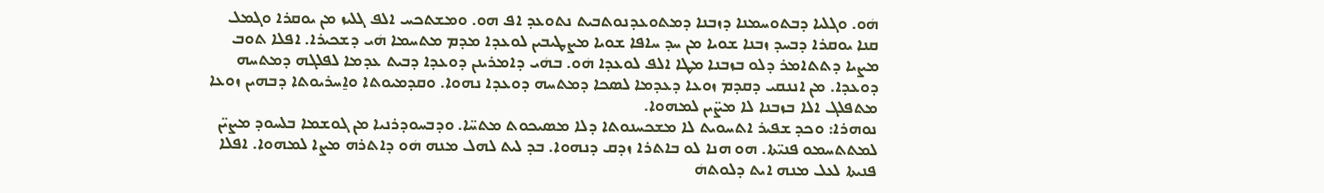ܗܿܘ. ܘܓܠܝܐ ܕܒܬܘܚܡܢܐ ܕܙܒܢܐ ܕܡܬܘܥܕܢܘܬܒܝܬ ܢܬܘܥܕ ܐܦ ܗܘ. ܘܡܫܬܟܚ ܐܠܦ ܓܠܝܙ ܡܢ ܝܘܩܪܐ ܘܓܡܠ ܩܢܐ ܝܘܩܪܐ ܕܒܚܕ ܙܒܢܐ ܫܘܝܐ ܡܢ ܚܕ ܚܐܦܐ ܫܘܝܐ ܡܨܛܝܒܝܢ ܠܘܥܕܐ ܡܕܡ ܡܬܚܡܐ ܗܿܝ ܕܫܟܝܪܐ. ܐܦܠܐ ܬܘܒ ܡܨܝܐ ܕܬܬܐܡܪ ܕܠܘ ܒܙܒܢܐ ܡܛܐ ܐܠܦ ܠܘܥܕܐ ܗܿܘ. ܒܗܿܝ ܕܐܡܪܝܢܢ ܕܘܥܕܐ ܕܒܝܬ ܥܕܡܐ ܠܦܠܓܗ ܕܡܬܚܗ ܕܘܥܕܐ. ܡܢ ܐܢܢܩܝ ܕܩܕܡ ܙܘܥܐ ܕܥܕܡܐ ܠܣܟܐ ܕܡܬܚܗ ܕܘܥܕܐ ܢܗܘܐ. ܘܩܕܡܝܘܬܐ ܘܐ̱ܚܪܝܘܬܐ ܕܒܗܝܢ ܙܘܥܐ ܡܬܦܠܓ ܐܠܐ ܒܙܒܢܐ ܠܐ ܡܨ̈ܝܢ ܠܡܗܘܐ.
ܢܘܗܪܐ: ܘܟܕ ܫܦܝܪ ܐܬܚܘܝܬ ܠܐ ܡܫܟܚܢܘܬܐ ܕܠܐ ܡܣܝܟܘܬ ܡܬܚ̈ܐ. ܘܕܒܚܘܕܪܢܝܐ ܡܢ ܓܘܫܡܐ ܒܠܚܘܕ ܡܨܝ̈ܢ ܠܡܬܬܚܡܘ ܦܢܝ̈ܬܐ. ܗܘ ܗܢܐ ܠܘ ܒܐܬܪܐ ܙܕܩ ܕܢܗܘܐ. ܒܕ ܠܝܬ ܠܗܠ ܡܢܗ ܗܿܘ ܕܐܬܪܗ ܡܨܐ ܠܡܗܘܐ. ܐܦܠܐ ܦܢܝܬܐ ܠܥܠ ܡܢܗ ܐܝܬ ܕܠܘܬܗܿ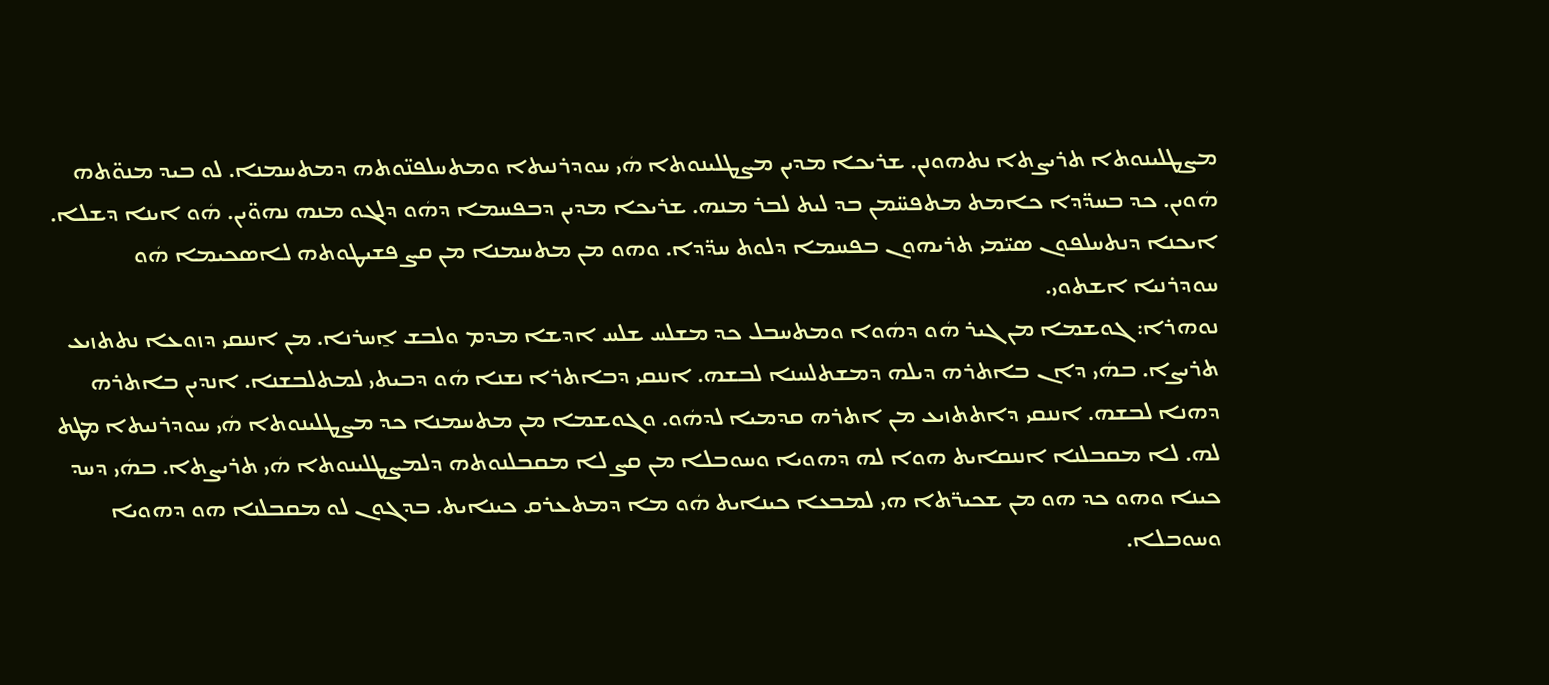ܡܨܛܠܝܢܘܬܐ ܬܪܝܨܬܐ ܢܬܗܘܢܢ. ܫܪܝܟܐ ܡܕܝܢ ܡܨܛܠܝܢܘܬܐ ܗܿܝ ܚܘܕܪܢܝܬܐ ܘܡܬܚܠܦܢ̈ܘܬܗ ܕܡܬܚܡܢܐ. ܠܘ ܒܝܕ ܡܢܘ̈ܬܗ ܗܿܘܝܢ. ܟܕ ܒܚܕ̈ܕܐ ܟܐܡܬ ܡܬܦܚ̈ܡܢ ܒܕ ܠܝܬ ܠܒܪ ܡܢܗ. ܫܪܝܟܐ ܡܕܝܢ ܕܒܦܚܡܐ ܕܗܿܘ ܕܠܓܘ ܡܢܗ ܢܗܘ̈ܝܢ. ܗܿܘ ܐܝܢܐ ܕܫܠܐ. ܐܝܟܢܐ ܕܢܬܚܠܦܘܢ ܣܝ̈ܡܝ ܬܪܝܗܘܢ ܒܦܚܡܐ ܕܠܘܬ ܚܕ̈ܕܐ. ܘܗܘ ܡܢ ܡܬܚܡܢܐ ܡܢ ܩܨ ܦܫܝܛܘܬܗ ܠܐܣܟܝܡܐ ܗܿܘ ܚܘܕܪܢܝܐ ܐܫܬܘܝ.
ܢܘܗܪܐ: ܓܘܫܡܐ ܡܢ ܓܝܪ ܗܿܘ ܕܗܿܘܐ ܘܡܬܚܒܠ ܟܕ ܡܫܠܚ ܫܠܚ ܐܕܫܐ ܡܕܡ ܘܠܒܫ ܐ̱ܚܪܢܐ. ܡܢ ܐܢܢܩܝ ܕܙܘܥܐ ܢܬܬܙܝܥ ܬܪܝܨܐ. ܒܗܿܝ ܕܐܢ ܒܐܬܪܗ ܕܝܠܗ ܕܡܫܬܠܚܢܐ ܠܒܫܗ. ܐܢܢܩܝ ܕܒܐܬܪܐ ܢܫܢܐ ܗܿܘ ܕܒܝܬܝ ܠܡܬܠܒܫܢܐ. ܐܢܕܝܢ ܒܐܬܪܗ ܕܗܢܐ ܠܒܫܗ. ܐܢܢܩܝ ܕܐܬܬܙܝܥ ܡܢ ܐܬܪܗ ܩܕܡܝܐ ܠܕܗܿܘ. ܘܓܘܫܡܐ ܡܢ ܡܬܚܡܢܐ ܟܕ ܡܨܛܠܝܢܘܬܐ ܗܿܝ ܚܘܕܪܢܝܬܐ ܡܛܬ ܠܗ. ܠܐ ܡܩܒܠܢܐ ܐܢܢܩܐܝܬ ܗܘܐ ܠܗ ܕܗܘܝܐ ܘܚܘܒܠܐ ܡܢ ܩܨ ܠܐ ܡܩܒܠܢܘܬܗ ܕܠܡܨܛܠܝܢܘܬܐ ܗܿܝ ܬܪܝܨܬܐ. ܒܗܿܝ ܕܚܕ ܟܝܢܐ ܘܗܘ ܟܕ ܗܘ ܡܢ ܫܟܝܪ̈ܬܐ ܗܝ ܠܡܒܥܐ ܟܝܢܐܝܬ ܗܿܘ ܡܐ ܕܡܬܥܪܩ ܟܝܢܐܝܬ. ܒܕܓܘܢ ܠܘ ܡܩܒܠܢܐ ܗܘ ܕܗܘܝܐ ܘܚܘܒܠܐ.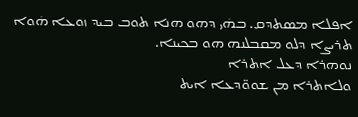ܐܦܠܐ ܡܣܬܕܩ. ܒܗܿܝ ܕܗܘ ܗܢܐ ܬܘܒ ܒܝܕ ܙܘܥܐ ܗܿܘܐ ܬܪܝܨܐ ܕܠܘ ܡܩܒܠܢܗ ܗܘ ܒܟܝܢܐ.
ܢܘܗܪܐ ܕܥܠ ܐܬܪܐ
ܘܠܐܬܪܐ ܡܢ ܫܘܘ̈ܕܥܐ ܐܝܬ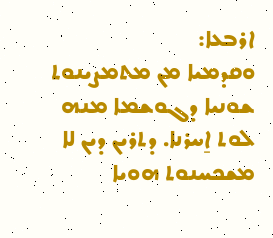ܐܪܒܥܐ:
ܘܩܕܡܝܐ ܡܢ ܡܬܡܨܝܢܘܬ ܫܘܢܝܐ ܕܓܘܫܡܐ ܡܢܗ ܠܘܬ ܐ̱ܚܪܢܐ. ܕܬܪܝܢ ܕܝܢ ܠܐ ܡܫܟܚܢܘܬ ܗܘܝܐ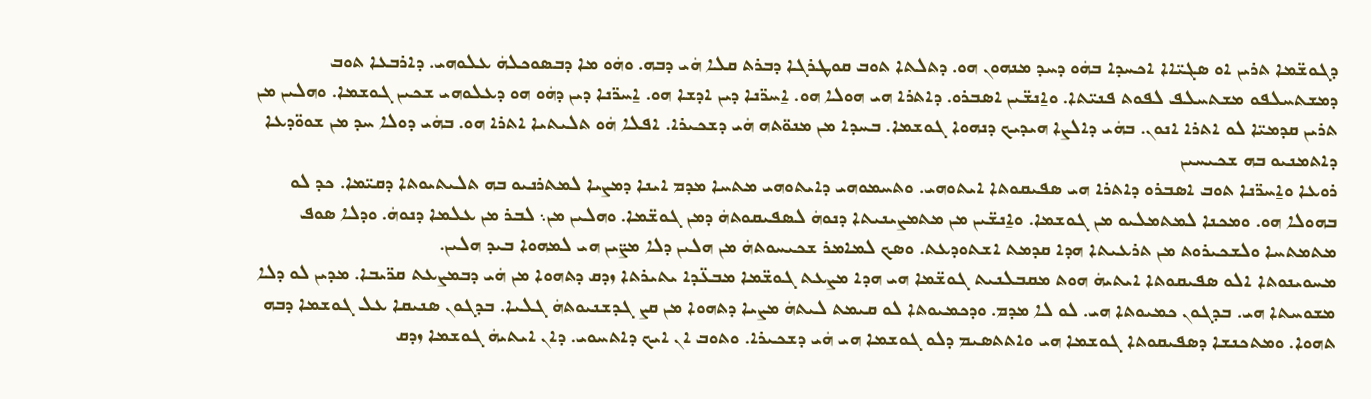ܕܓܘܫ̈ܡܐ ܬܪܝܢ ܐܘ ܣܓܝ̈ܐܐ ܐܟܚܕܐ ܒܗܿܘ ܕܚܕ ܡܢܗܘܢ ܗܘ. ܕܬܠܬܐ ܬܘܒ ܩܘܛܪܓܐ ܕܒܪܬ ܩܠܐ ܗܿܝ ܕܒܗ. ܘܗܿܘ ܡܐ ܕܒܣܘܟܠܗܿ ܥܠܘܗܝ. ܕܐܪܒܥܐ ܬܘܒ ܕܡܫܬܚܠܦܘ ܡܫܬܚܠܦ ܠܦܘܬ ܦܢܝ̈ܬܐ. ܘܐ̱ܢܫ̈ܝܢ ܐܣܒܪܘ. ܕܐܬܪܐ ܗܝ ܗܘܠܐ ܗܘ. ܐ̱ܚܪ̈ܢܐ ܕܝܢ ܐܕܫܐ ܗܘ. ܐ̱ܚܪ̈ܢܐ ܕܝܢ ܕܗܿܘ ܗܘ ܕܥܠܘܗܝ ܫܟܝܢ ܓܘܫܡܐ. ܘܗܠܝܢ ܡܢ ܬܪܝܢ ܩܕܡܝ̈ܐ ܠܘ ܐܬܪܐ ܐܢܘܢ. ܒܗܿܝ ܕܐܠܨܐ ܗܝܕܝܟ ܕܢܗܘܐ ܓܘܫܡܐ. ܒܚܕܐ ܡܢ ܡܢܘ̈ܬܗ ܗܿܝ ܕܫܟܝܪܐ. ܐܦܠܐ ܗܿܘ ܬܠܝܬܝܐ ܐܬܪܐ ܗܘ. ܒܗܿܝ ܕܘܠܐ ܚܕ ܡܢ ܫܘܘ̈ܕܥܐ ܕܐܬܡܢܝܘ ܒܗ ܫܟܝܚܝܢ
ܪܘܥܐ ܘܐ̱ܚܪ̈ܢܐ ܬܘܒ ܐܣܒܪܘ ܕܐܬܪܐ ܗܝ ܣܦܝܩܘܬܐ ܐܝܬܘܗܝ. ܘܬܚܡܘܗܝ ܕܐܝܬܘܗܝ ܡܬܚܐ ܡܕܡ ܐܝܢܐ ܕܡܨܝܐ ܠܡܬܪܢܝܘ ܒܗ ܬܠܝܬܝܘܬܐ ܕܩܝ̈ܡܐ. ܟܕ ܠܘ ܒܗܘܠܐ ܗܘ. ܘܡܟܢܐ ܠܡܬܡܠܝܘ ܡܢ ܓܘܫܡܐ. ܘܐ̱ܢܫ̈ܝܢ ܡܢ ܡܬܡܨܝܢܝܬܐ ܕܢܘܗܿ ܠܣܦܝܩܘܬܗܿ ܕܡܢ ܓܘܫ̈ܡܐ. ܘܗܠܝܢ ܡܢ܆ ܠܒܪ ܡܢ ܥܠܡܐ ܕܢܘܗܿ. ܘܕܠܐ ܣܘܦ ܡܬܡܬܚܐ ܘܠܫܟܝܪܘܬ ܡܢ ܬܪܥܝܬܐ ܗܕܐ ܩܕܡܬ ܐܫܬܘܕܥܬ. ܘܣܟ ܠܡܐܡܪ ܫܟܝܚܘܬܗܿ ܡܢ ܗܠܝܢ ܕܠܐ ܡܨ̈ܝܢ ܗܝ ܠܡܗܘܐ ܒܝܕ ܗܠܝܢ.
ܡܚܘܝܢܘܬܐ ܐܠܘ ܣܦܝܩܘܬܐ ܐܝܬܝܗܿ ܗܘܬ ܡܩܒܠܢܝܬ ܓܘܫ̈ܡܐ ܗܝ ܗܕܐ ܡܨܥܬ ܓܘܫ̈ܡܐ ܡܒܥ̈ܕܐ ܝܬܝܪܬܐ ܙܕܩ ܕܬܗܘܐ ܡܢ ܗܿܝ ܕܒܡܨܥܬ ܩܪ̈ܝܒܐ. ܡܕܝܢ ܠܘ ܕܠܐ ܡܫܘܚܬܐ ܗܝ. ܒܕܓܘܢ ܟܡܝܘܬܐ ܗܝ. ܠܘ ܠܐ ܡܕܡ. ܘܕܟܡܝܘܬܐ ܠܘ ܩܝܡܬ ܠܝܬܗܿ ܡܨܝܐ ܕܬܗܘܐ ܡܢ ܩܨ ܓܕܫܢܝܘܬܗܿ ܓܠܝܐ. ܒܕܓܘܢ ܣܢܝܩܐ ܥܠ ܓܘܫܡܐ ܕܒܗ ܬܗܘܐ. ܘܡܬܟܢܫܐ ܕܣܦܝܩܘܬܐ ܓܘܫܡܐ ܗܝ ܘܐܬܬܣܝܡ ܕܠܘ ܓܘܫܡܐ ܗܝ ܗܿܝ ܕܫܟܝܪܐ. ܘܬܘܒ ܐܢ ܐܝܟ ܕܐܬܚܘܝ. ܕܐܢ ܐܝܬܝܗܿ ܓܘܫܡܐ ܙܕܩ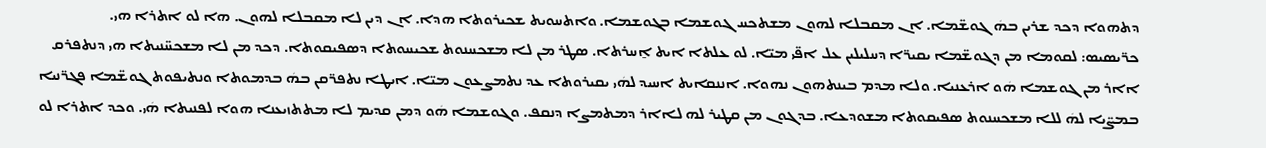ܕܬܗܘܐ ܕܟܕ ܫܪܝܢ ܒܗܿ ܓܘܫ̈ܡܐ. ܐܢ ܡܩܒܠܐ ܠܗܘܢ ܡܫܬܟܚ ܓܘܫܡܐ ܒܓܘܫܡܐ. ܘܐܬܚܘܝܬ ܫܟܝܪܘܬܐ ܗܕܐ. ܐܢ ܕܝܢ ܠܐ ܡܩܒܠܐ ܠܗܘܢ. ܗܐ ܠܘ ܐܬܪܐ ܗܝ.
ܟܪ̈ܝܣܝܣ: ܠܩܘܡܐ ܡܢ ܕܓܘܫ̈ܡܐ ܝܩܝܪ̈ܐ ܕܚܠܝܠܝܢ ܥܠ ܐܦ̈ܝ ܡܝ̈ܐ. ܠܘ ܥܠܬܐ ܐܝܬ ܐ̱ܚܪܬܐ. ܣܛܪ ܡܢ ܠܐ ܡܫܟܚܢܘܬ ܫܟܝܚܘܬܐ ܕܣܦܝܩܘܬܐ. ܕܟܕ ܡܢ ܠܐ ܡܫܟܚ̈ܢܝܬܐ ܗܝ ܕܢܬܦܪܩ ܐܐܪ ܡܢ ܓܘܫܡܐ ܗܿܘ ܐܪܥܢܝܐ. ܘܠܐ ܡܕܡ ܒܝܢܬܗܘܢ ܢܗܘܐ. ܐܢܢܩܐܝܬ ܐܚܝܕ ܠܗܿܝ ܝܩܝܪܘܬܐ ܥܕ ܢܬܡܨܥܘܢ ܡܝ̈ܐ. ܐܝܛܐ ܢܬܦܪ̈ܩܢ ܒܗܿ ܒܕܡܘܬܐ ܘܢܬܝܦܘܬ ܓܘܫ̈ܡܐ ܦܓܪ̈ܢܝܐ ܒܡܨ̈ܝܐ ܠܗܿ ܠܠܐ ܡܫܟܚܢܘܬ ܣܦܝܩܘܬܐ ܡܫܘܕܥܐ. ܒܕܓܘܢ ܡܢ ܩܛܝܪ ܠܗ ܠܐܐܪ ܕܡܬܡܨܐ ܕܢܩܦ. ܘܓܘܫܡܐ ܗܿܘ ܕܡܢ ܩܕܝܡ ܠܐ ܡܬܬܙܝܥܢܐ ܗܘܐ ܠܦܢܝܬܐ ܗܿܝ. ܘܟܕ ܐܬܪܐ ܠܘ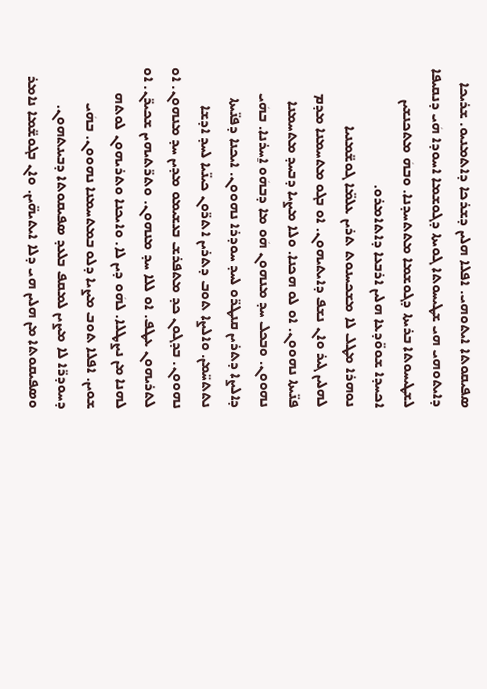ܣܦܝܩܘܬܐ ܐܝܬܘܗܝ. ܐܦܠܐ ܗܠܝܢ ܕܫܪܟܐ ܕܐܬܡܢܝܘ. ܫܪܝܟܐ ܕܐܝܬܘܗܝ ܗܝ ܫܛܝܚܘܬܐ ܓܘܝܬܐ ܕܓܘܫܡܐ ܐܚܘܕܐ ܗܿܝ ܕܢܩܝܦܐ ܠܫܛܝܚܘܬܐ ܒܪܝܬܐ ܕܓܘܫܡܐ ܡܬܬܚܕܢܐ. ܘܒܗܿ ܡܬܟܢܫܝܢ ܐܟܚܕܐ ܫܘܘ̈ܕܥܐ ܗܠܝܢ ܐܪܒܥܐ ܕܐܬܐܡܪܘ.
ܢܘܗܪܐ ܡܛܠ ܠܐ ܡܫܟܚܢܘܬ ܬܪܝܢ ܥܠܡ̈ܐ ܓܘܫ̈ܡܢܝܐ
ܠܗܠܝܢ ܓܝܪ ܘܐܢ ܢܫܦ ܕܐܝܬܝܗܘܢ. ܐܘ ܒܓܘ ܡܬܚܡܢܐ ܡܕܡ ܦܢ̈ܝܬܐ ܢܗܘܘܢ. ܐܘ ܠܘ ܗܟܢܐ. ܘܠܐ ܡܨܝܐ ܕܒܚܕ ܡܬܚܡܢܐ ܢܗܘܘܢ. ܘܒܟܠ ܚܕ ܡܢܗܘܢ ܗܿܘ ܡܐ ܕܒܗܿܘ ܐ̱ܚܪܢܐ. ܒܗܿܝ ܕܐܠܨܐ ܕܬܪܝܢ ܩܢܛܪ̈ܘ ܠܚܕ ܚܘܕܪܐ ܢܗܘܘܢ. ܐܝܟܢܐ ܕܦܢ̈ܝܬܐ ܢܬܬܚ̈ܡܢ. ܘܐܠܨܐ ܬܘܒ ܕܬܪܝܢ ܐܬܪ̈ܘܢ ܟܝܢ̈ܝܐ ܠܚܕ ܐܕܫܐ ܢܗܘܘܢ. ܒܕܓܘܢ ܟܕ ܡܬܦܪܫ ܒܥܫܝܡܘ ܡܕܝܢ ܚܕ ܡܢܗܘܢ. ܐܘ ܠܬܪܝܗܘܢ ܥܛܦ. ܐܘ ܠܠܐ ܚܕ ܡܢܗܘܢ. ܘܬܪ̈ܬܝܗܝܢ ܫܟܝܪ̈ܢ. ܐܘ ܠܗܢܐ ܡܢ ܢܨܛܠܐ. ܠܗܿܘ ܕܝܢ ܠܐ. ܘܐܝܟܢܐ ܘܬܪܝܗܘܢ ܠܘܬܗ ܫܘܝܢ. ܐܦܠܐ ܬܘܒ ܡܨܝܐ ܕܠܘ ܒܡܬܚܡܢܐ ܢܗܘܘܢ. ܒܗܿܝ ܕܚܘܕܪ̈ܐ ܠܐ ܡܨܝܢ ܠܡܩܦ ܒܠܥܕ ܣܦܝܩܘܬܐ ܕܒܝܢܬܗܘܢ. ܘܣܦܝܩܘܬܐ ܡܢ ܗܠܝܢ ܗܝ ܕܠܐ ܐܝܬܝܗ̈ܝܢ. ܘܐܢ ܒܓܘܫ̈ܡܐ ܢܐܡܪ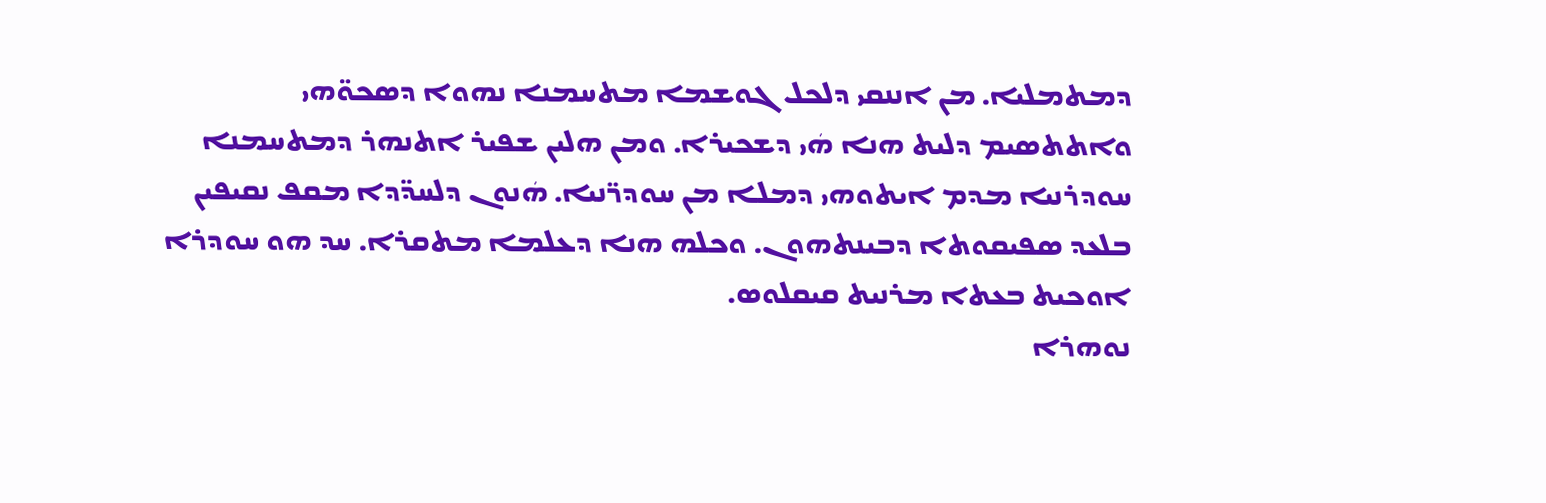ܕܡܬܡܠܝܐ. ܡܢ ܐܢܢܩܝ ܕܠܟܠ ܓܘܫܡܐ ܡܬܚܡܢܐ ܢܗܘܐ ܕܣܟܘ̈ܗܝ ܘܐܬܬܣܝܡ ܕܠܝܬ ܗܢܐ ܗܿܝ ܕܫܟܝܪܐ. ܘܡܢ ܗܠܝܢ ܫܦܝܪ ܐܬܢܗܪ ܕܡܬܚܡܢܐ ܚܘܕܪܢܝܐ ܡܕܡ ܐܝܬܘܗܝ ܕܡܠܐ ܡܢ ܚܘܕܪ̈ܢܝܐ. ܗܿܢܘܢ ܕܠܚܕ̈ܕܐ ܡܩܦ ܢܩܝܦܝܢ ܒܠܥܕ ܣܦܝܩܘܬܐ ܕܒܝܢܬܗܘܢ. ܘܟܠܗ ܗܢܐ ܕܥܠܡܐ ܡܬܩܪܐ. ܚܕ ܗܘ ܚܘܕܪܐ ܐܘܟܝܬ ܒܥܬܐ ܡܪܢܝܬ ܩܝܩܠܘܣ.
ܢܘܗܪܐ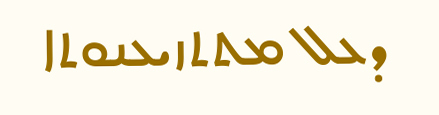ܕܥܠ ܡܬܬܙܝܥܢܘܬܐ